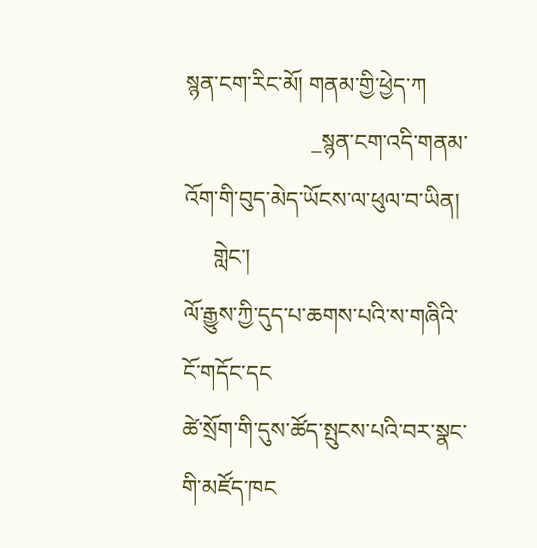སྙན་ངག་རིང་མོ། གནམ་གྱི་ཕྱེད་ཀ
                      _སྙན་ངག་འདི་གནམ་འོག་གི་བུད་མེད་ཡོངས་ལ་ཕུལ་བ་ཡིན།
     གླེང་།
ལོ་རྒྱུས་ཀྱི་དུད་པ་ཆགས་པའི་ས་གཞིའི་ངོ་གདོང་དང
ཚེ་སྲོག་གི་དུས་ཚོད་སྤུངས་པའི་བར་སྣང་གི་མཛོད་ཁང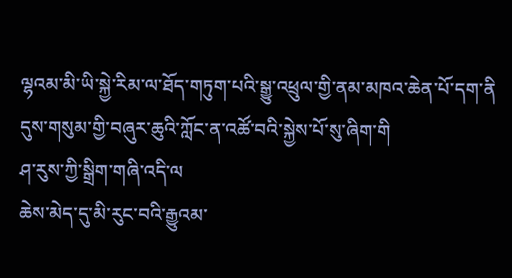ལྷའམ་མི་ཡི་སྐྱེ་རིམ་ལ་ཐོད་གཏུག་པའི་སྒྱུ་འཕྲུལ་གྱི་ནམ་མཁའ་ཆེན་པོ་དག་ནི
དུས་གསུམ་གྱི་བཞུར་ཆུའི་ཀློང་ན་འཚོ་བའི་སྐྱེས་པོ་སུ་ཞིག་གི
ཤ་རུས་ཀྱི་སྒྲིག་གཞི་འདི་ལ
ཆེས་མེད་དུ་མི་རུང་བའི་རྒྱུའམ་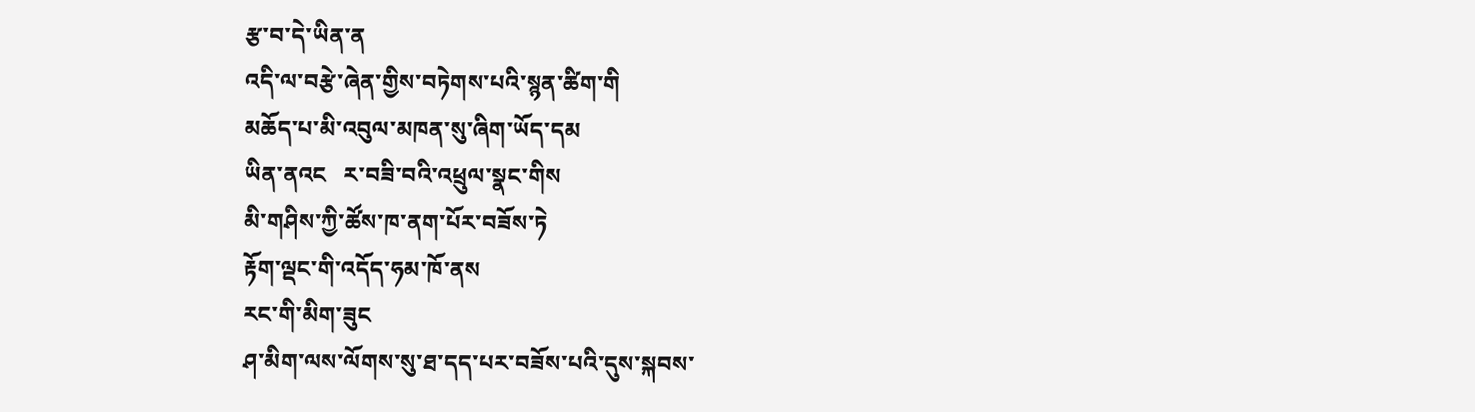རྩ་བ་དེ་ཡིན་ན
འདི་ལ་བརྩེ་ཞེན་གྱིས་བཏེགས་པའི་སྙན་ཚིག་གི
མཆོད་པ་མི་འབུལ་མཁན་སུ་ཞིག་ཡོད་དམ
ཡིན་ནའང   ར་བཟི་བའི་འཕྲུལ་སྣང་གིས
མི་གཤིས་ཀྱི་ཚོས་ཁ་ནག་པོར་བཟོས་ཏེ
རྟོག་ལྡང་གི་འདོད་ཧམ་ཁོ་ནས
རང་གི་མིག་ཟུང
ཤ་མིག་ལས་ལོགས་སུ་ཐ་དད་པར་བཟོས་པའི་དུས་སྐབས་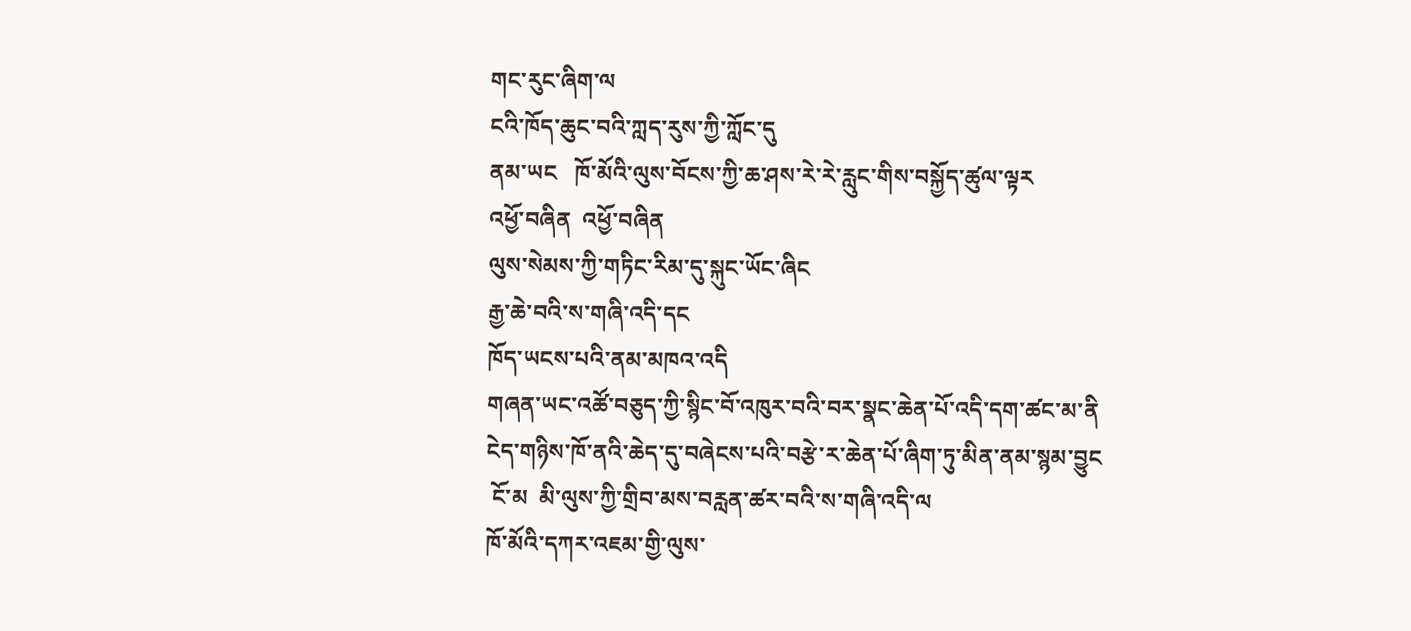གང་རུང་ཞིག་ལ
ངའི་ཁོད་ཆུང་བའི་ཀླད་རུས་ཀྱི་ཀློང་དུ
ནམ་ཡང   ཁོ་མོའི་ལུས་བོངས་ཀྱི་ཆ་ཤས་རེ་རེ་རླུང་གིས་བསྐྱོད་ཚུལ་ལྟར
འཕྱོ་བཞིན  འཕྱོ་བཞིན
ལུས་སེམས་ཀྱི་གཏིང་རིམ་དུ་སྐུང་ཡོང་ཞིང
རྒྱ་ཆེ་བའི་ས་གཞི་འདི་དང
ཁོད་ཡངས་པའི་ནམ་མཁའ་འདི
གཞན་ཡང་འཚོ་བཅུད་ཀྱི་སྙིང་བོ་འཁུར་བའི་བར་སྣང་ཆེན་པོ་འདི་དག་ཚང་མ་ནི
ངེད་གཉིས་ཁོ་ནའི་ཆེད་དུ་བཞེངས་པའི་བརྩེ་ར་ཆེན་པོ་ཞིག་ཏུ་མིན་ནམ་སྙམ་བྱུང
 ངོ་མ  མི་ལུས་ཀྱི་གྲིབ་མས་བརླན་ཚར་བའི་ས་གཞི་འདི་ལ
ཁོ་མོའི་དཀར་འཇམ་གྱི་ལུས་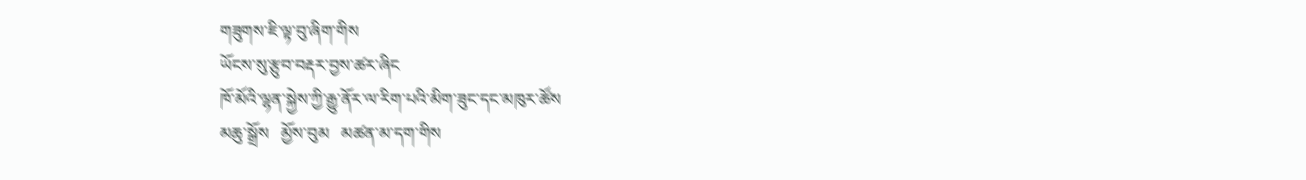གཟུགས་ཇི་ལྟ་བུ་ཞིག་གིས
ཡོངས་སུ་རྩུབ་བརྡར་བྱས་ཚར་ཞིང
ཁོ་མོའི་ལྷན་སྐྱེས་ཀྱི་རྒྱུ་ནོར་ལ་རིག་པའི་མིག་ཟུང་དང་མཁུར་ཚོས
མཆུ་སྒྲོས   མྱོས་བུམ   མཚན་མ་དག་གིས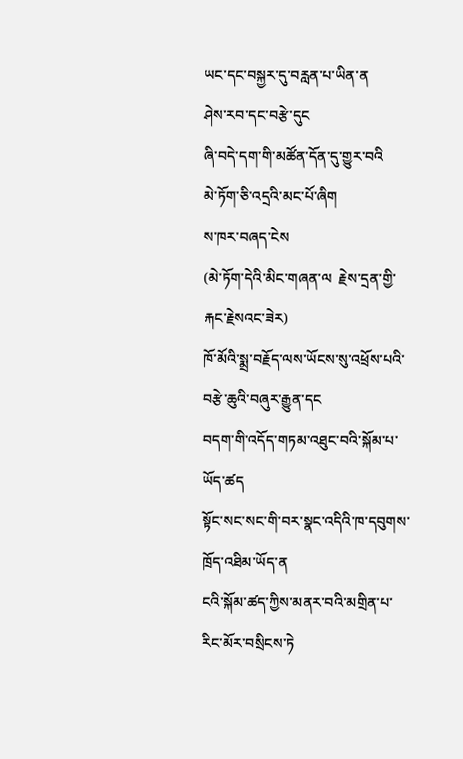ཡང་དང་བསྐྱར་དུ་བརླན་པ་ཡིན་ན
ཤེས་རབ་དང་བརྩེ་དུང
ཞི་བདེ་དག་གི་མཚོན་དོན་དུ་གྱུར་བའི
མེ་ཏོག་ཅི་འདྲའི་མང་པོ་ཞིག
ས་ཁར་བཞད་ངེས
(མེ་ཏོག་དེའི་མིང་གཞན་ལ  རྗེས་དྲན་གྱི་རྐང་རྗེསའང་ཟེར)
ཁོ་མོའི་སྨྲ་བརྗོད་ལས་ཡོངས་སུ་འཕྲོས་པའི་བརྩེ་ཆུའི་བཞུར་རྒྱུན་དང
བདག་གི་འདོད་གཏམ་འཐུང་བའི་སྐོམ་པ་ཡོད་ཚད
སྟོང་སང་སང་གི་བར་སྣང་འདིའི་ཁ་དབུགས་ཁྲོད་འཐིམ་ཡོད་ན
ངའི་སྐོམ་ཚད་ཀྱིས་མནར་བའི་མགྲིན་པ་རིང་མོར་བསྲིངས་ཏེ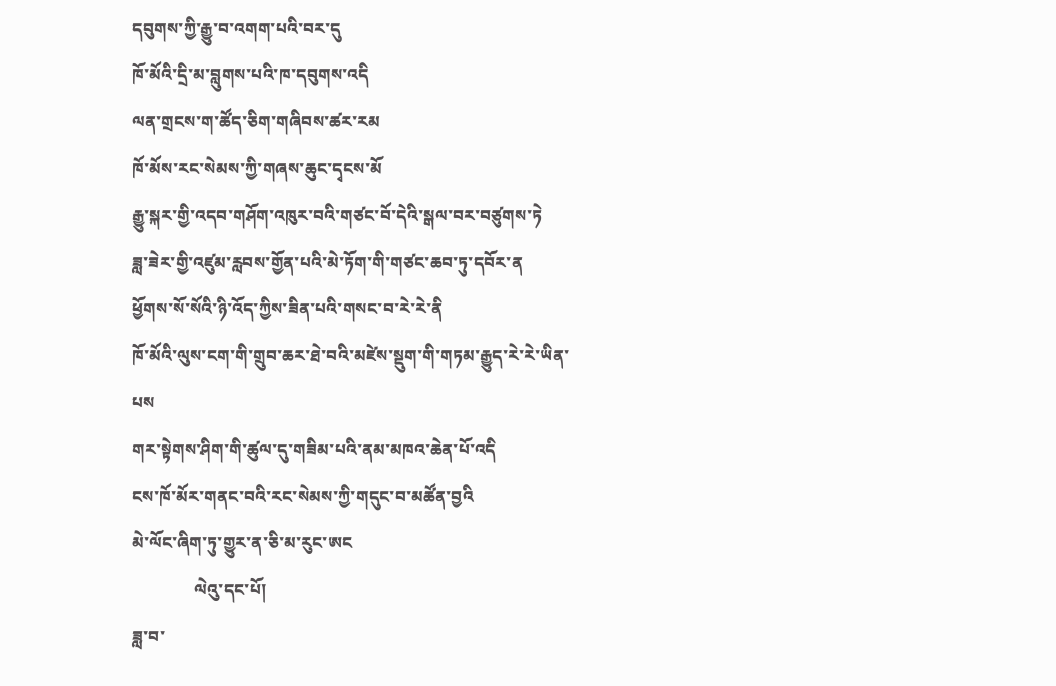དབུགས་ཀྱི་རྒྱུ་བ་འགག་པའི་བར་དུ
ཁོ་མོའི་དྲི་མ་བླུགས་པའི་ཁ་དབུགས་འདི
ལན་གྲངས་ག་ཚོད་ཅིག་གཞིབས་ཚར་རམ
ཁོ་མོས་རང་སེམས་ཀྱི་གཞས་ཆུང་དྭངས་མོ
རྒྱུ་སྐར་གྱི་འདབ་གཤོག་འཁུར་བའི་གཙང་བོ་དེའི་སྒལ་བར་བཙུགས་ཏེ
ཟླ་ཟེར་གྱི་འཛུམ་རླབས་གྱོན་པའི་མེ་ཏོག་གི་གཙང་ཆབ་ཏུ་དབོར་ན
ཕྱོགས་སོ་སོའི་ཉི་འོད་ཀྱིས་ཟིན་པའི་གསང་བ་རེ་རེ་ནི
ཁོ་མོའི་ལུས་ངག་གི་གྲུབ་ཆར་ཐེ་བའི་མཛེས་སྡུག་གི་གཏམ་རྒྱུད་རེ་རེ་ཡིན་པས
གར་སྟེགས་ཤིག་གི་ཚུལ་དུ་གཟིམ་པའི་ནམ་མཁའ་ཆེན་པོ་འདི
ངས་ཁོ་མོར་གནང་བའི་རང་སེམས་ཀྱི་གདུང་བ་མཚོན་བྱའི
མེ་ལོང་ཞིག་ཏུ་གྱུར་ན་ཅི་མ་རུང་ཨང
               ལེའུ་དང་པོ།
ཟླ་བ་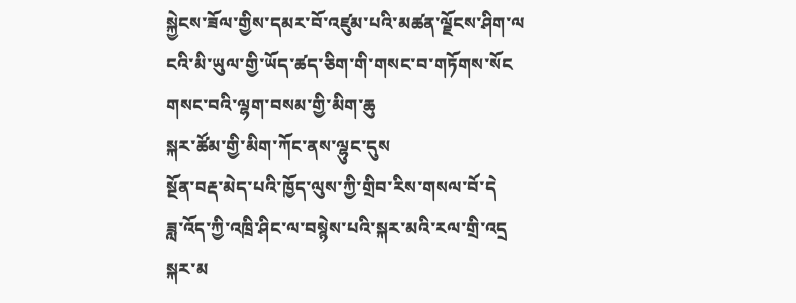སྐྱེངས་ཟོལ་གྱིས་དམར་བོ་འཛུམ་པའི་མཚན་ལྗོངས་ཤིག་ལ
ངའི་མི་ཡུལ་གྱི་ཡོད་ཚད་ཅིག་གི་གསང་བ་གཏོགས་སོང
གསང་བའི་ལྷག་བསམ་གྱི་མིག་ཆུ
སྐར་ཚོམ་གྱི་མིག་ཀོང་ནས་ལྷུང་དུས
སྔོན་བརྡ་མེད་པའི་ཁྱོད་ལུས་ཀྱི་གྲིབ་རིས་གསལ་བོ་དེ
ཟླ་འོད་ཀྱི་འཁྲི་ཤིང་ལ་བསྙེས་པའི་སྐར་མའི་རལ་གྲི་འདྲ
སྐར་མ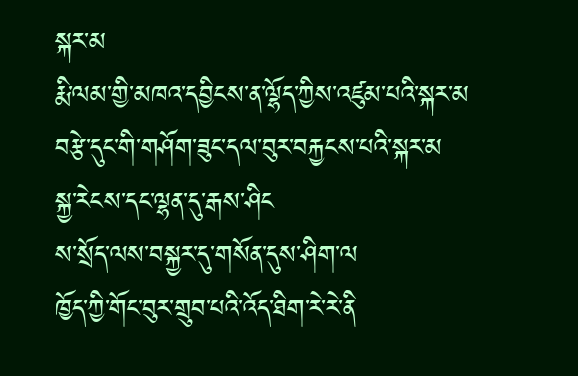སྐར་མ
རྨི་ལམ་གྱི་མཁའ་དབྱིངས་ན་ལྷོད་ཀྱིས་འཛུམ་པའི་སྐར་མ
བརྩེ་དུང་གི་གཤོག་ཟུང་དལ་བུར་བརྐྱངས་པའི་སྐར་མ
སྐྱ་རེངས་དང་ལྷན་དུ་རྒས་ཤིང
ས་སྲོད་ལས་བསྐྱར་དུ་གསོན་དུས་ཤིག་ལ
ཁྱོད་ཀྱི་གོང་བུར་གྲུབ་པའི་འོད་ཐིག་རེ་རེ་ནི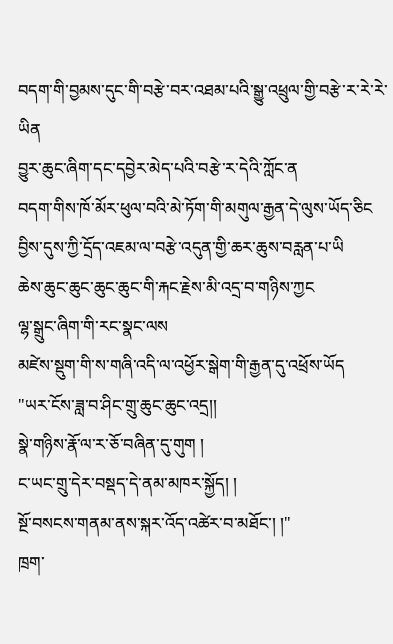བདག་གི་བྱམས་དུང་གི་བརྩེ་བར་འཐམ་པའི་སྒྱུ་འཕྲུལ་གྱི་བརྩེ་ར་རེ་རེ་ཡིན
བྱུར་ཆུང་ཞིག་དང་དབྱེར་མེད་པའི་བརྩེ་ར་དེའི་ཀློང་ན
བདག་གིས་ཁོ་མོར་ཕུལ་བའི་མེ་ཏོག་གི་མགུལ་རྒྱན་དེ་ལུས་ཡོད་ཅིང
བྱིས་དུས་ཀྱི་དྲོད་འཇམ་ལ་བརྩེ་འདུན་གྱི་ཆར་ཆུས་བརླན་པ་ཡི
ཆེས་ཆུང་ཆུང་ཆུང་ཆུང་གི་རྐང་རྗེས་མི་འདྲ་བ་གཉིས་ཀྱང
ལྷ་སྒྲུང་ཞིག་གི་རང་སྣང་ལས
མཛེས་སྡུག་གི་ས་གཞི་འདི་ལ་འཕྱོར་སྒེག་གི་རྒྱན་དུ་འཕྲོས་ཡོད
"ཡར་ངོས་ཟླ་བ་ཤིང་གྲུ་ཆུང་ཆུང་འདྲ།།
སྣེ་གཉིས་རྣོ་ལ་ར་ཅོ་བཞིན་དུ་གུག །
ང་ཡང་གྲུ་དེར་བསྡད་དེ་ནམ་མཁར་སྐྱོད། །
སྔོ་བསངས་གནམ་ནས་སྐར་འོད་འཚེར་བ་མཐོང་། །"
ཁྲག་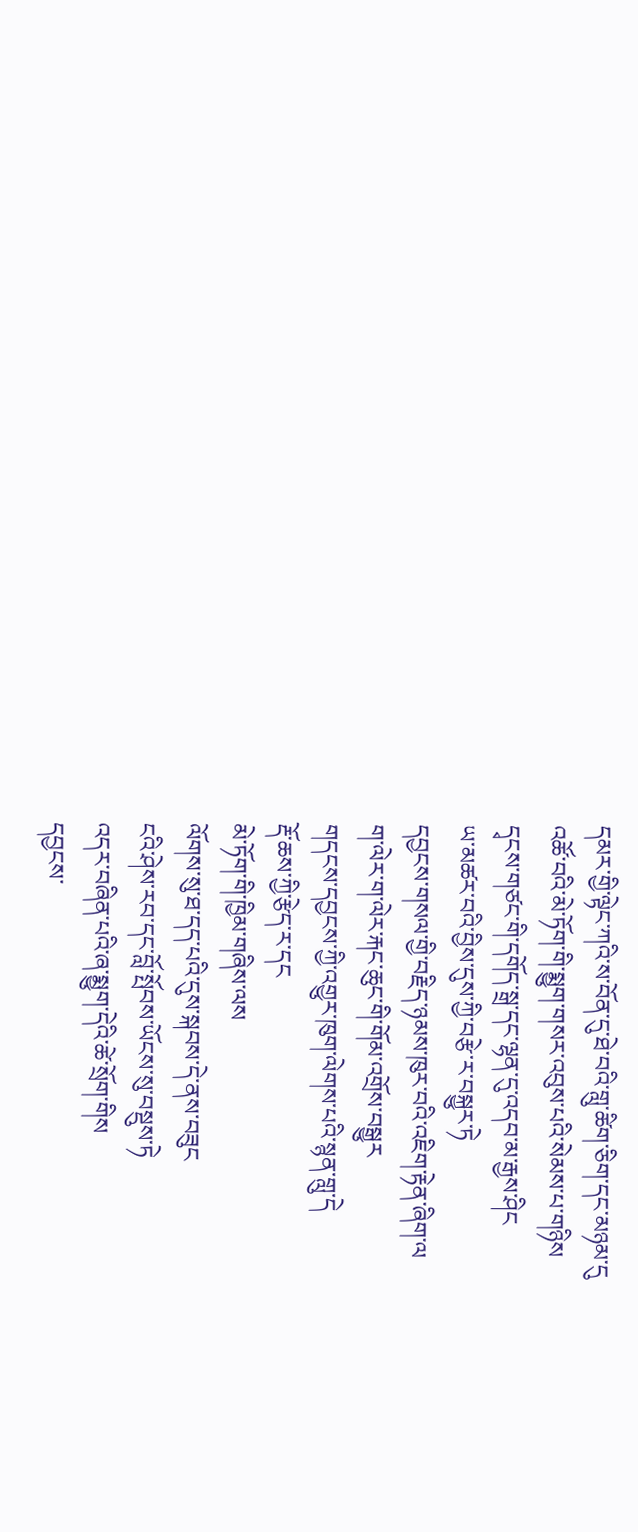དམར་གྱི་ལྟེང་ཀའི་ས་བོན་དུ་ཐེ་བའི་གླུ་ཚིག་ཅིག་དང་མཉམ་དུ
འཚོ་བའི་མེ་ཏོག་གི་སྨྱུག་གསར་འབུས་པའི་སེམས་པ་གཉིས
དྭངས་གཙང་གི་དགོད་སྒྲ་དང་ལྷན་དུ་འདབ་མ་རྒྱས་ཤིང
ཡ་མཚར་བའི་བྱིས་དུས་ཀྱི་བརྩེ་ར་བསྐྱུར་ཏེ
དབྱངས་གསལ་གྱི་བརྗིད་ཉམས་ཁུར་བའི་འཇིག་རྟེན་ཞིག་ལ
ག་ལེར་ག་ལེར་རྐང་ཆུང་གི་གོམ་འགྲོས་བསྒྱུར
གདངས་དབྱངས་ཀྱི་འགྱུར་ཁུག་ལེགས་པའི་སྙན་གླུ་དེ
རྡོ་ཆས་ཀྱི་རྩེད་ར་དང
མེ་ཏོག་གི་ཁྱིམ་གཞིས་ལས
ལོགས་སུ་ཐ་དད་པའི་དུས་སྐབས་དེ་ནས་བཟུང
ངའི་ཤེས་རབ་དང་བློ་སྤོབས་ཡོངས་སུ་བསྡུས་ཏེ
འདར་བཞིན་པའི་ཞ་སྨྱུག་དེའི་ཚེ་སྲོག་གིས
དབྱངས་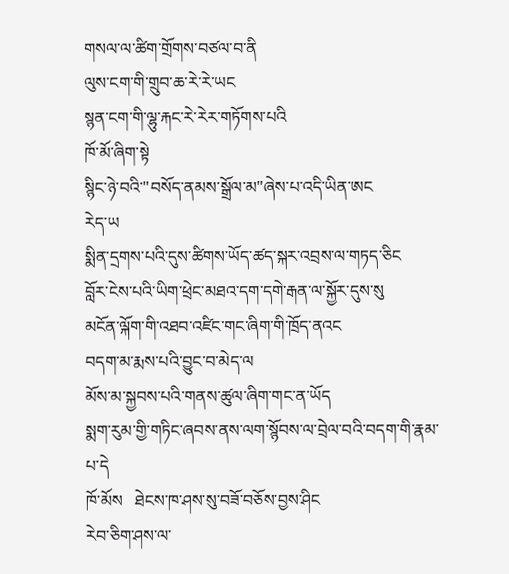གསལ་ལ་ཚིག་གྲོགས་བཙལ་བ་ནི
ལུས་ངག་གི་གྲུབ་ཆ་རེ་རེ་ཡང
སྙན་ངག་གི་ལྷུ་རྐང་རེ་རེར་གཏོགས་པའི
ཁོ་མོ་ཞིག་སྟེ
སྙིང་ཉེ་བའི་"བསོད་ནམས་སྒྲོལ་མ"ཞེས་པ་འདི་ཡིན་ཨང
རེད་ཡ
སྨིན་དྲགས་པའི་དུས་ཚིགས་ཡོད་ཚད་སྐར་འབྲས་ལ་གཏད་ཅིང
བློར་ངེས་པའི་ཡིག་ཕྲེང་མཐའ་དག་དགེ་རྒན་ལ་སྐྱོར་དུས་སུ
མངོན་ལྐོག་གི་འཐབ་འཛིང་གང་ཞིག་གི་ཁྲོད་ནའང
བདག་མ་རྨས་པའི་བྱུང་བ་མེད་ལ
མོས་མ་སྐྱབས་པའི་གནས་ཚུལ་ཞིག་གང་ན་ཡོད
སྨག་རུམ་གྱི་གཏིང་ཞབས་ནས་ལག་སྙོབས་ལ་བྲེལ་བའི་བདག་གི་རྣམ་པ་དེ
ཁོ་མོས   ཐེངས་ཁ་ཤས་སུ་བཟོ་བཅོས་བྱས་ཤིང
རེབ་ཅིག་ཤས་ལ་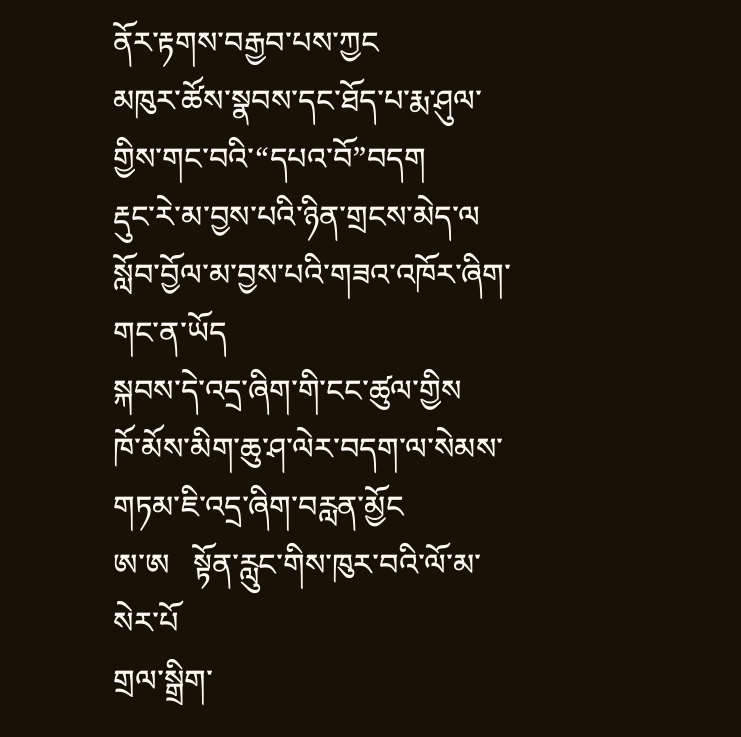ནོར་རྟགས་བརྒྱབ་པས་ཀྱང
མཁུར་ཚོས་སྣབས་དང་ཐོད་པ་རྨ་ཤུལ་གྱིས་གང་བའི་“དཔའ་བོ”བདག
རྡུང་རེ་མ་བྱས་པའི་ཉིན་གྲངས་མེད་ལ
སློབ་བྱོལ་མ་བྱས་པའི་གཟའ་འཁོར་ཞིག་གང་ན་ཡོད
སྐབས་དེ་འདྲ་ཞིག་གི་ངང་ཚུལ་གྱིས
ཁོ་མོས་མིག་ཆུ་ཤ་ལེར་བདག་ལ་སེམས་གཏམ་ཇི་འདྲ་ཞིག་བརླན་མྱོང
ཨ་ཨ   སྟོན་རླུང་གིས་ཁུར་བའི་ལོ་མ་སེར་པོ
གྲལ་སྒྲིག་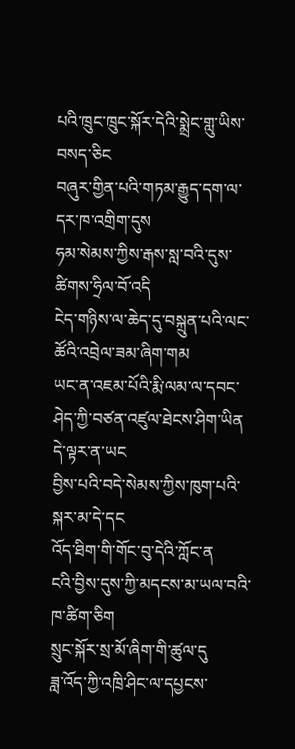པའི་ཁྲུང་ཁྲུང་སྐོར་དེའི་སྨྲེང་གླུ་ཡིས་བསད་ཅིང
བཞུར་གྱིན་པའི་གཏམ་རྒྱུད་དག་ལ་དར་ཁ་འགྲིག་དུས
ཧམ་སེམས་ཀྱིས་རྒས་སླ་བའི་དུས་ཚིགས་ཧྲིལ་བོ་འདི
ངེད་གཉིས་ལ་ཆེད་དུ་བསྐྲུན་པའི་ལང་ཚོའི་འབྲེལ་ཟམ་ཞིག་གམ
ཡང་ན་འཇམ་པོའི་རྨི་ལམ་ལ་དབང་ཤེད་ཀྱི་བཙན་འཛུལ་ཐེངས་ཤིག་ཡིན
དེ་ལྟར་ན་ཡང
བྱིས་པའི་བདེ་སེམས་ཀྱིས་ཁུག་པའི་སྐར་མ་དེ་དང
འོད་ཐིག་གི་གོང་བུ་དེའི་ཀློང་ན
ངའི་བྱིས་དུས་ཀྱི་མདངས་མ་ཡལ་བའི་ཁ་ཚིག་ཅིག
སྲུང་སྐོར་སྲ་མོ་ཞིག་གི་ཚུལ་དུ
ཟླ་འོད་ཀྱི་འཁྲི་ཤིང་ལ་དཔྱངས་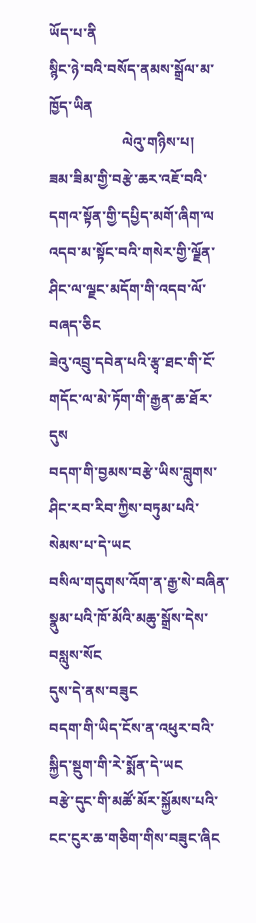ཡོད་པ་ནི
སྙིང་ཉེ་བའི་བསོད་ནམས་སྒྲོལ་མ་ཁྱོད་ཡིན
                    ལེའུ་གཉིས་པ།
ཟམ་ཟིམ་གྱི་བརྩེ་ཆར་འཇོ་བའི་དགའ་སྟོན་གྱི་དཔྱིད་མགོ་ཞིག་ལ
འདབ་མ་སྟོང་བའི་གསེར་གྱི་ལྗོན་ཤིང་ལ་ལྗང་མདོག་གི་འདབ་ལོ་བཞད་ཅིང
ཟེའུ་འབྲུ་དབེན་པའི་རྩྭ་ཐང་གི་ངོ་གདོང་ལ་མེ་ཏོག་གི་རྒྱན་ཆ་ཐོར་དུས
བདག་གི་བྱམས་བརྩེ་ཡིས་བླུགས་ཤིང་རབ་རིབ་ཀྱིས་བཏུམ་པའི་སེམས་པ་དེ་ཡང
བསིལ་གདུགས་འོག་ན་རྒྱ་སེ་བཞིན་སྣུམ་པའི་ཁོ་མོའི་མཆུ་སྒྲོས་དེས་བསླུས་སོང
དུས་དེ་ནས་བཟུང
བདག་གི་ཡིད་ངོས་ན་འཕུར་བའི་སྐྱིད་སྡུག་གི་རེ་སྨོན་དེ་ཡང
བརྩེ་དུང་གི་མཚོ་མོར་སྐྱོམས་པའི་ངང་ངུར་ཆ་གཅིག་གིས་བཟུང་ཞིང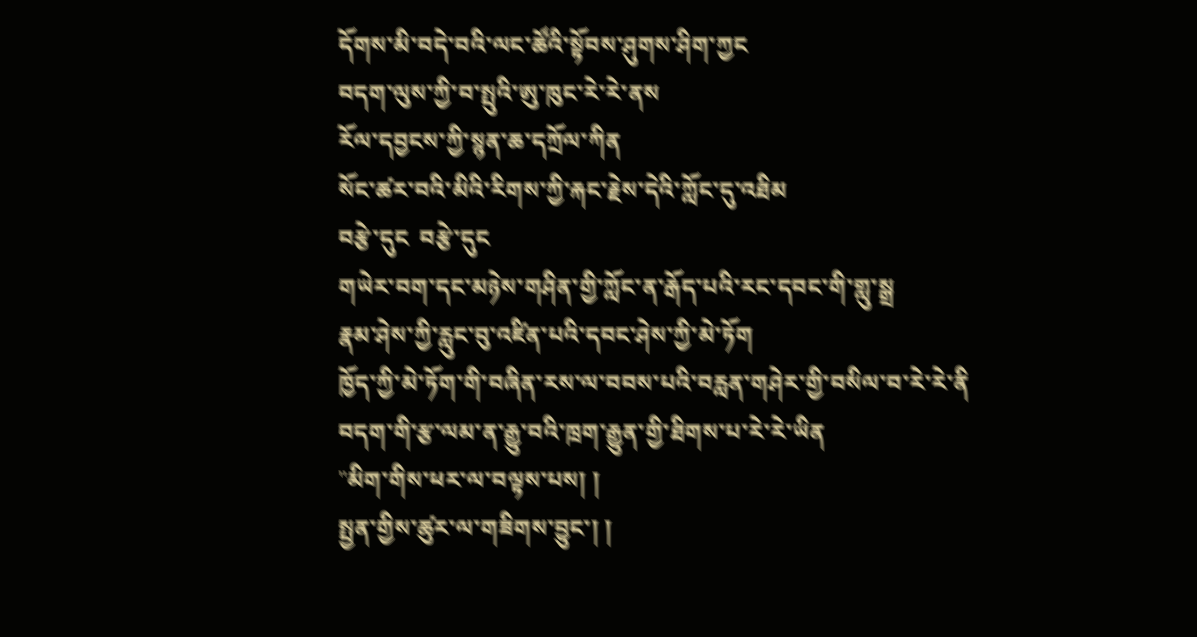དོགས་མི་བདེ་བའི་ལང་ཚོའི་སྟོབས་ཤུགས་ཤིག་ཀྱང
བདག་ལུས་ཀྱི་བ་སྤུའི་ཨུ་ཁུང་རེ་རེ་ནས
རོལ་དབྱངས་ཀྱི་སྙན་ཆ་དཀྲོལ་ཀིན
སོང་ཚར་བའི་མིའི་རིགས་ཀྱི་རྐང་རྗེས་དེའི་ཀློང་དུ་འཐིམ
བརྩེ་དུང  བརྩེ་དུང
གཡེར་བག་དང་མཉེས་གཤིན་གྱི་ཀློང་ན་རྒོད་པའི་རང་དབང་གི་གླུ་སྒྲ
རྣམ་ཤེས་ཀྱི་རླུང་བུ་འཛིན་པའི་དབང་ཤེས་ཀྱི་མེ་ཏོག
ཁྱོད་ཀྱི་མེ་ཏོག་གི་བཞིན་རས་ལ་བབས་པའི་བརླན་གཤེར་གྱི་བསིལ་བ་རེ་རེ་ནི
བདག་གི་རྩ་ལམ་ན་རྒྱུ་བའི་ཁྲག་རྒྱུན་གྱི་ཐིགས་པ་རེ་རེ་ཡིན
"མིག་གིས་ཕར་ལ་བལྟས་པས། །
སྤྱན་གྱིས་ཚུར་ལ་གཟིགས་བྱུང་། །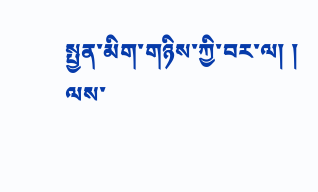སྤྱན་མིག་གཉིས་ཀྱི་བར་ལ། །
ལས་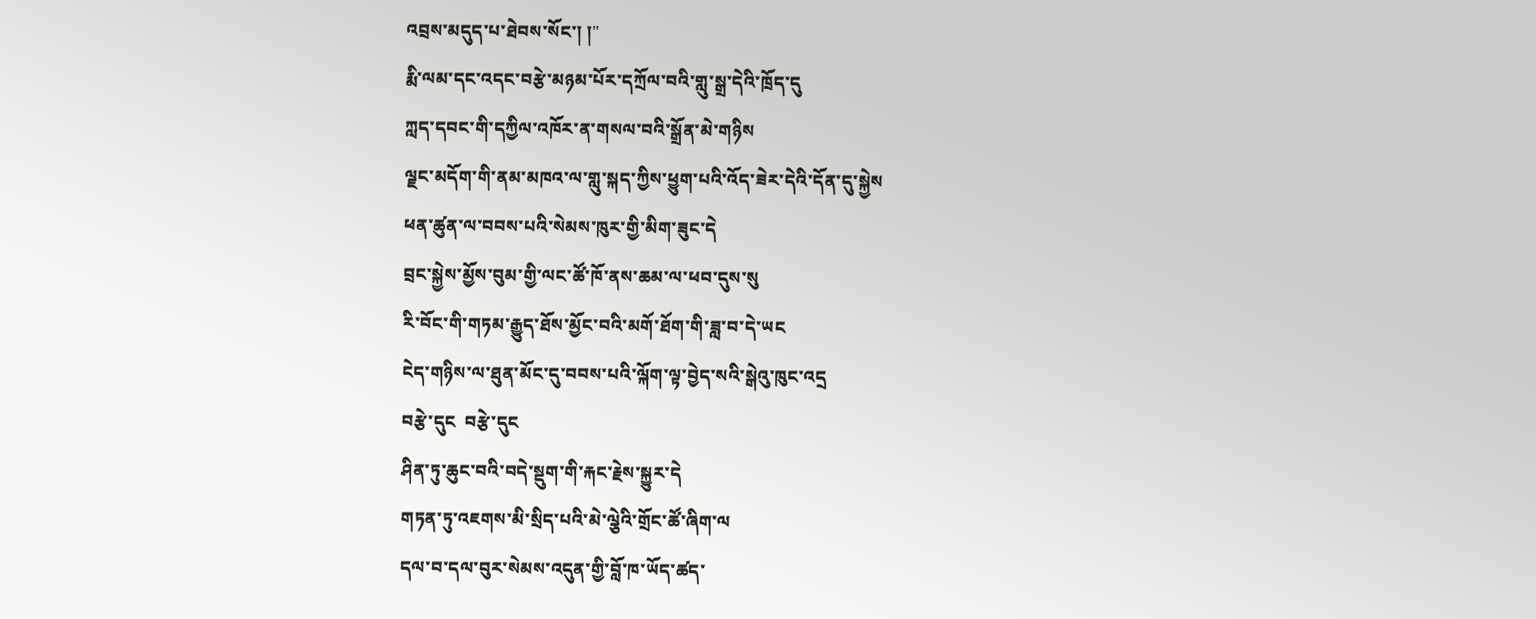འབྲས་མདུད་པ་ཐེབས་སོང་། །"
རྨི་ལམ་དང་འདང་བརྩེ་མཉམ་པོར་དཀྲོལ་བའི་གླུ་སྒྲ་དེའི་ཁྲོད་དུ
ཀླད་དབང་གི་དཀྱིལ་འཁོར་ན་གསལ་བའི་སྒྲོན་མེ་གཉིས
ལྗང་མདོག་གི་ནམ་མཁའ་ལ་གླུ་སྐད་ཀྱིས་ཕྱུག་པའི་འོད་ཟེར་དེའི་དོན་དུ་སྐྱེས
ཕན་ཚུན་ལ་བབས་པའི་སེམས་ཁུར་གྱི་མིག་ཟུང་དེ
བྲང་སྐྱེས་མྱོས་བུམ་གྱི་ལང་ཚོ་ཁོ་ནས་ཆམ་ལ་ཕབ་དུས་སུ
རི་བོང་གི་གཏམ་རྒྱུད་ཐོས་མྱོང་བའི་མགོ་ཐོག་གི་ཟླ་བ་དེ་ཡང
ངེད་གཉིས་ལ་ཐུན་མོང་དུ་བབས་པའི་ལྐོག་ལྟ་བྱེད་སའི་སྒེའུ་ཁུང་འདྲ
བརྩེ་དུང  བརྩེ་དུང
ཤིན་ཏུ་ཆུང་བའི་བདེ་སྡུག་གི་རྐང་རྗེས་སྐྱུར་དེ
གཏན་ཏུ་འཇགས་མི་སྲིད་པའི་མེ་ལྕེའི་གྲོང་ཚོ་ཞིག་ལ
དལ་བ་དལ་བུར་སེམས་འདུན་གྱི་བློ་ཁ་ཡོད་ཚད་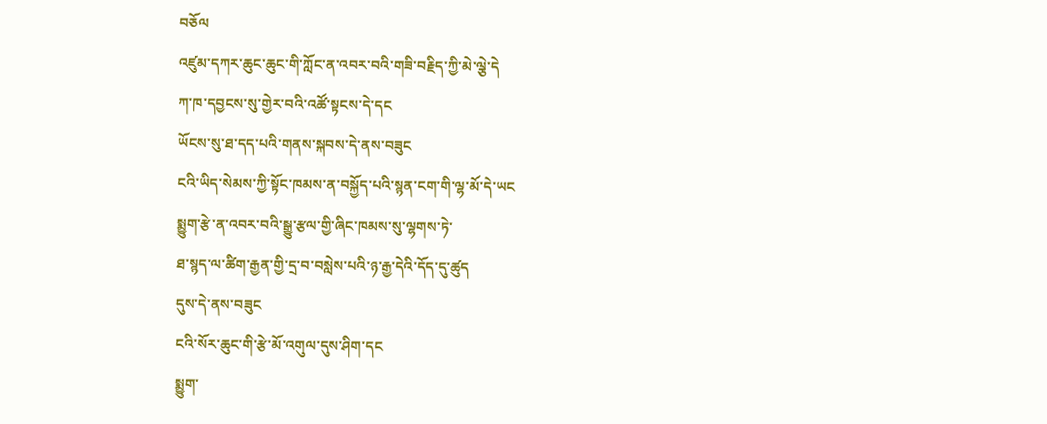བཅོལ
འཛུམ་དཀར་ཆུང་ཆུང་གི་ཀློང་ན་འབར་བའི་གཟི་བརྗིད་ཀྱི་མེ་ལྕེ་དེ
ཀ་ཁ་དབྱངས་སུ་གྱེར་བའི་འཚོ་སྟངས་དེ་དང
ཡོངས་སུ་ཐ་དད་པའི་གནས་སྐབས་དེ་ནས་བཟུང
ངའི་ཡིད་སེམས་ཀྱི་སྟོང་ཁམས་ན་བསྐྱོད་པའི་སྙན་ངག་གི་ལྷ་མོ་དེ་ཡང
སྨྱུག་རྩེ་ན་འབར་བའི་སྒྱུ་རྩལ་གྱི་ཞིང་ཁམས་སུ་ལྷགས་ཏེ་
ཐ་སྙད་ལ་ཚིག་རྒྱན་གྱི་དྲ་བ་བསླེས་པའི་ཉ་རྒྱ་དེའི་དོད་དུ་ཚུད
དུས་དེ་ནས་བཟུང
ངའི་སོར་ཆུང་གི་རྩེ་མོ་འགུལ་དུས་ཤིག་དང
སྨྱུག་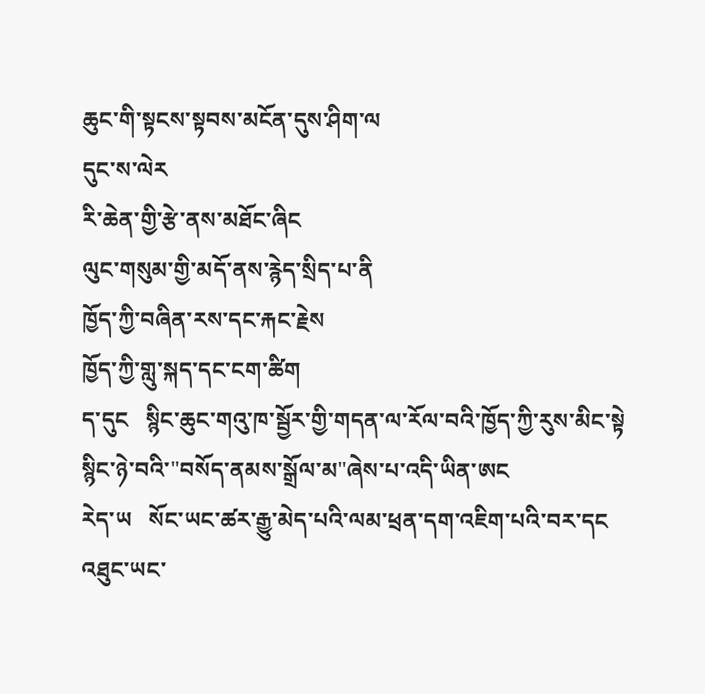ཆུང་གི་སྟངས་སྟབས་མངོན་དུས་ཤིག་ལ
དུང་ས་ལེར
རི་ཆེན་གྱི་རྩེ་ནས་མཐོང་ཞིང
ལུང་གསུམ་གྱི་མདོ་ནས་རྙེད་སྲིད་པ་ནི
ཁྱོད་ཀྱི་བཞིན་རས་དང་རྐང་རྗེས
ཁྱོད་ཀྱི་གླུ་སྐད་དང་ངག་ཚིག
ད་དུང   སྙིང་ཆུང་གའུ་ཁ་སྦྱོར་གྱི་གདན་ལ་རོལ་བའི་ཁྱོད་ཀྱི་རུས་མིང་སྟེ
སྙིང་ཉེ་བའི་"བསོད་ནམས་སྒྲོལ་མ"ཞེས་པ་འདི་ཡིན་ཨང
རེད་ཡ   སོང་ཡང་ཚར་རྒྱུ་མེད་པའི་ལམ་ཕྲན་དག་འཇིག་པའི་བར་དང
འཐུང་ཡང་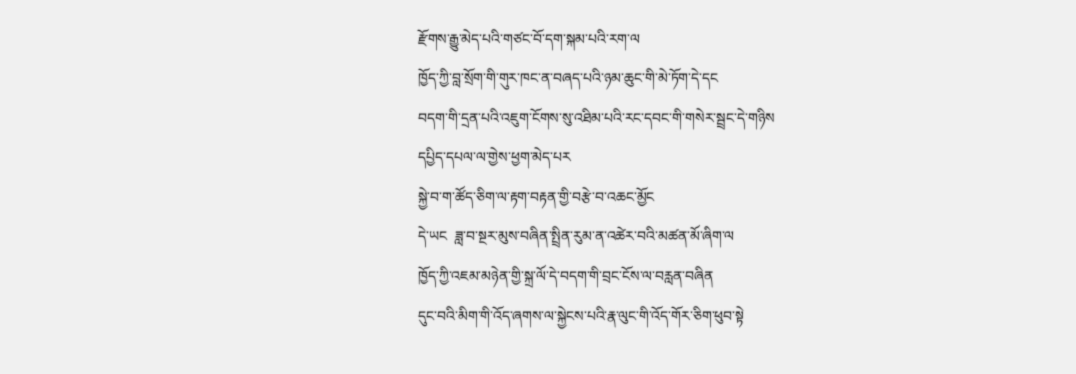རྫོགས་རྒྱུ་མེད་པའི་གཙང་བོ་དག་སྐམ་པའི་རག་ལ
ཁྱོད་ཀྱི་བླ་སྲོག་གི་གུར་ཁང་ན་བཞད་པའི་ཉམ་ཆུང་གི་མེ་ཏོག་དེ་དང
བདག་གི་དྲན་པའི་འཇུག་ངོགས་སུ་འཐིམ་པའི་རང་དབང་གི་གསེར་སྦྲང་དེ་གཉིས
དཔྱིད་དཔལ་ལ་གྱེས་ཕྱག་མེད་པར
སྐྱེ་བ་ག་ཚོད་ཅིག་ལ་རྟག་བརྟན་གྱི་བརྩེ་བ་འཆང་མྱོང
དེ་ཡང  ཟླ་བ་སྔར་མུས་བཞིན་སྤྲིན་རུམ་ན་འཚེར་བའི་མཚན་མོ་ཞིག་ལ
ཁྱོད་ཀྱི་འཇམ་མཉེན་གྱི་སྐྲ་ལོ་དེ་བདག་གི་བྲང་ངོས་ལ་བརླན་བཞིན
དུང་བའི་མིག་གི་འོད་ཞགས་ལ་སྐྱེངས་པའི་རྣ་ལུང་གི་འོད་གོར་ཅིག་ཕུབ་སྟེ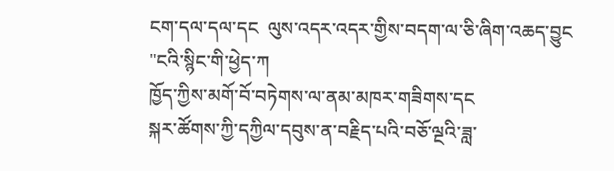ངག་དལ་དལ་དང  ལུས་འདར་འདར་གྱིས་བདག་ལ་ཅི་ཞིག་འཆད་བྱུང
"ངའི་སྙིང་གི་ཕྱེད་ཀ
ཁྱོད་ཀྱིས་མགོ་བོ་བཏེགས་ལ་ནམ་མཁར་གཟིགས་དང
སྐར་ཚོགས་ཀྱི་དཀྱིལ་དབུས་ན་བརྗིད་པའི་བཅོ་ལྔའི་ཟླ་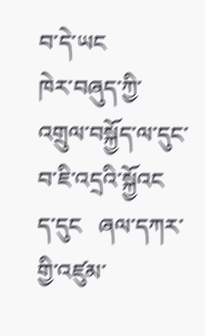བ་དེ་ཡང
ཁེར་བཞུད་ཀྱི་འགྲུལ་བསྐྱོད་ལ་དུང་བ་ཇི་འདྲའི་སྐྱོའང
ད་དུང   ཞལ་དཀར་གྱི་འཛུམ་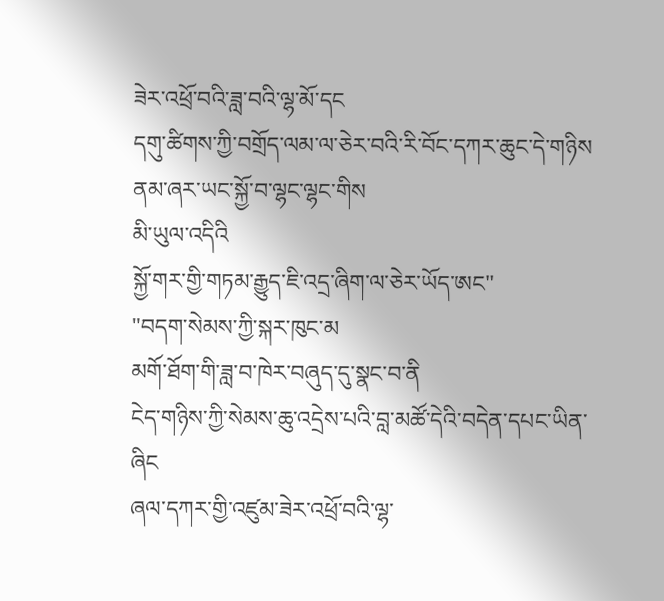ཟེར་འཕྲོ་བའི་ཟླ་བའི་ལྷ་མོ་དང
དགུ་ཚིགས་ཀྱི་བགྲོད་ལམ་ལ་ཅེར་བའི་རི་བོང་དཀར་ཆུང་དེ་གཉིས
ནམ་ཞར་ཡང་སྐྱོ་བ་ལྷང་ལྷང་གིས
མི་ཡུལ་འདིའི
སྐྱོ་གར་གྱི་གཏམ་རྒྱུད་ཇི་འདྲ་ཞིག་ལ་ཅེར་ཡོད་ཨང"
"བདག་སེམས་ཀྱི་སྐར་ཁུང་མ
མགོ་ཐོག་གི་ཟླ་བ་ཁེར་བཞུད་དུ་སྣང་བ་ནི
ངེད་གཉིས་ཀྱི་སེམས་ཆུ་འདྲེས་པའི་བླ་མཚོ་དེའི་བདེན་དཔང་ཡིན་ཞིང
ཞལ་དཀར་གྱི་འཛུམ་ཟེར་འཕྲོ་བའི་ལྷ་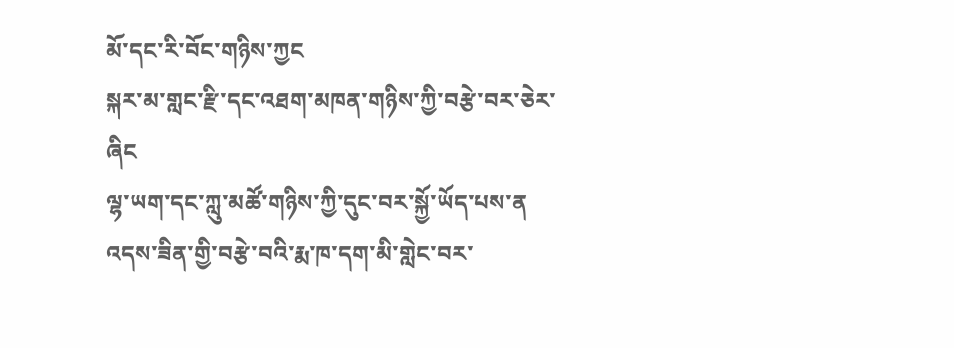མོ་དང་རི་བོང་གཉིས་ཀྱང
སྐར་མ་གླང་རྫི་དང་འཐག་མཁན་གཉིས་ཀྱི་བརྩེ་བར་ཅེར་ཞིང
ལྷ་ཡག་དང་ཀླུ་མཚོ་གཉིས་ཀྱི་དུང་བར་སྐྱོ་ཡོད་པས་ན
འདས་ཟིན་གྱི་བརྩེ་བའི་རྨ་ཁ་དག་མི་གླེང་བར་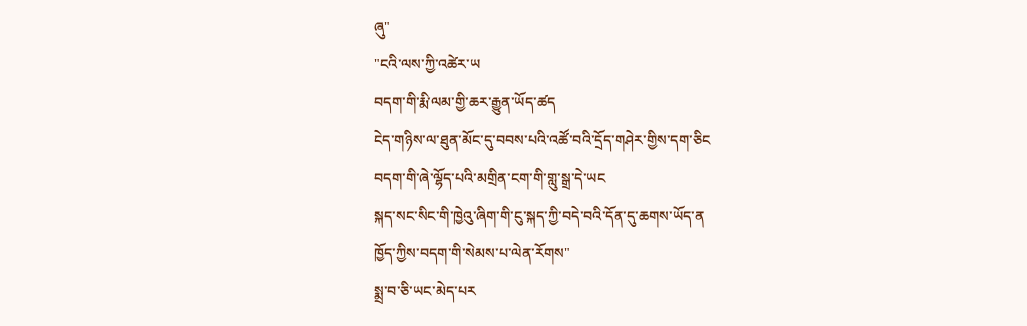ཞུ"
"ངའི་ལས་ཀྱི་འཚེར་ཡ
བདག་གི་རྨི་ལམ་གྱི་ཆར་རྒྱུན་ཡོད་ཚད
ངེད་གཉིས་ལ་ཐུན་མོང་དུ་བབས་པའི་འཚོ་བའི་དྲོད་གཤེར་གྱིས་དག་ཅིང
བདག་གི་ཞེ་ལྷོད་པའི་མགྲིན་ངག་གི་གླུ་སྒྲ་དེ་ཡང
སྐད་སང་སིང་གི་ཁྱེའུ་ཞིག་གི་ངུ་སྐད་ཀྱི་བདེ་བའི་དོན་དུ་ཆགས་ཡོད་ན
ཁྱོད་ཀྱིས་བདག་གི་སེམས་པ་ལེན་རོགས"
སྨྲ་བ་ཅི་ཡང་མེད་པར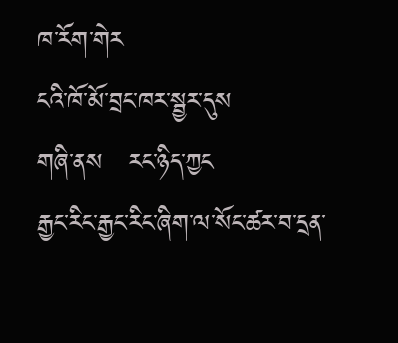ཁ་རོག་གེར
ངའི་ཁོ་མོ་བྲང་ཁར་སྦྱར་དུས
གཞི་ནས   རང་ཉིད་ཀྱང
རྒྱང་རིང་རྒྱང་རིང་ཞིག་ལ་སོང་ཚར་བ་དྲན་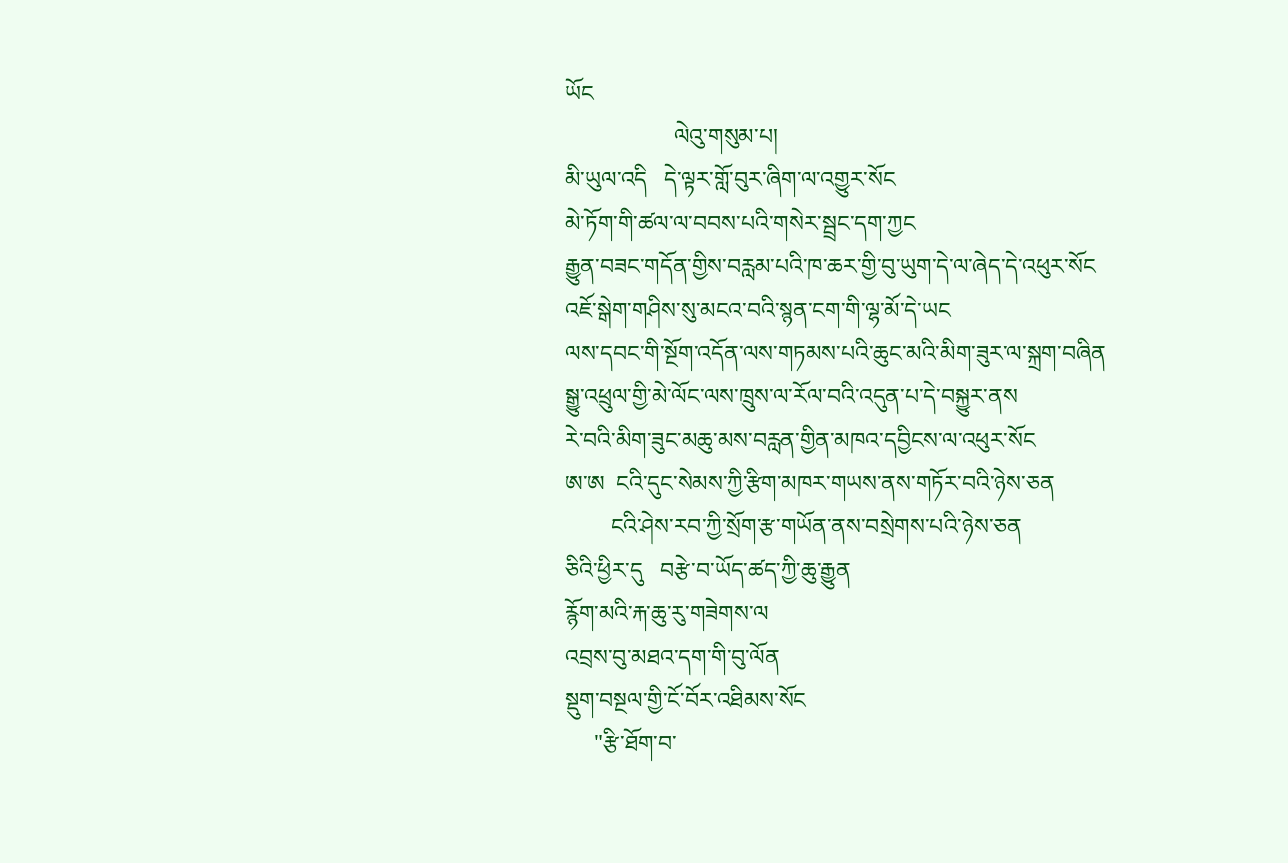ཡོང
                   ལེའུ་གསུམ་པ།
མི་ཡུལ་འདི   དེ་ལྟར་གློ་བུར་ཞིག་ལ་འགྱུར་སོང
མེ་ཏོག་གི་ཚལ་ལ་བབས་པའི་གསེར་སྦྲང་དག་ཀྱང
རྒྱུན་བཟང་གདོན་གྱིས་བརླམ་པའི་ཁ་ཆར་གྱི་བུ་ཡུག་དེ་ལ་ཞེད་དེ་འཕུར་སོང
འཇོ་སྒེག་གཤིས་སུ་མངའ་བའི་སྙན་ངག་གི་ལྷ་མོ་དེ་ཡང
ལས་དབང་གི་སྔོག་འདོན་ལས་གཏམས་པའི་ཆུང་མའི་མིག་ཟུར་ལ་སྐྲག་བཞིན
སྒྱུ་འཕྲུལ་གྱི་མེ་ལོང་ལས་ཁྲུས་ལ་རོལ་བའི་འདུན་པ་དེ་བསྐྱུར་ནས
རེ་བའི་མིག་ཟུང་མཆུ་མས་བརླན་གྱིན་མཁའ་དབྱིངས་ལ་འཕུར་སོང
ཨ་ཨ  ངའི་དུང་སེམས་ཀྱི་རྩིག་མཁར་གཡས་ནས་གཏོར་བའི་ཉེས་ཅན
        ངའི་ཤེས་རབ་ཀྱི་སྲོག་རྩ་གཡོན་ནས་བསྲེགས་པའི་ཉེས་ཅན
ཅིའི་ཕྱིར་དུ   བརྩེ་བ་ཡོད་ཚད་ཀྱི་ཆུ་རྒྱུན
རྙོག་མའི་རྐ་ཆུ་རུ་གཟེགས་ལ
འབྲས་བུ་མཐའ་དག་གི་བུ་ལོན
སྡུག་བསྔལ་གྱི་ངོ་བོར་འཐིམས་སོང
     "རྩི་ཐོག་བ་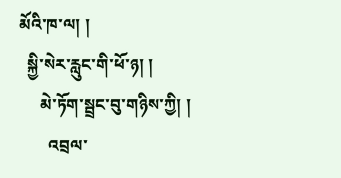མོའི་ཁ་ལ། །
  སྐྱི་སེར་རླུང་གི་ཕོ་ཉ། །
     མེ་ཏོག་སྦྲང་བུ་གཉིས་ཀྱི། །
       འབྲལ་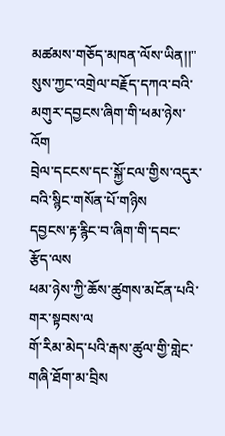མཚམས་གཅོད་མཁན་ལོས་ཡིན།།"
སུས་ཀྱང་འགྲེལ་བརྗོད་དཀའ་བའི་མགུར་དབྱངས་ཞིག་གི་ཕམ་ཉེས་འོག
བྲེལ་དངངས་དང་སྐྱོ་ངལ་གྱིས་འདུར་བའི་སྙིང་གསོན་པོ་གཉིས
དབྱངས་རྟ་རྙིང་བ་ཞིག་གི་དབང་རྩོད་ལས
ཕམ་ཉེས་ཀྱི་ཆོས་ཚུགས་མངོན་པའི་གར་སྟབས་ལ
གོ་རིམ་མེད་པའི་རྒས་ཚུལ་གྱི་གླེང་གཞི་ཐོག་མ་བྲིས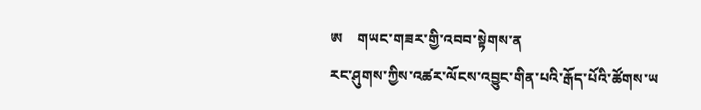ཨ    གཡང་གཟར་གྱི་འབབ་སྟེགས་ན
རང་ཤུགས་ཀྱིས་འཚར་ལོངས་འབྱུང་གིན་པའི་རྒོད་པོའི་ཚོགས་ཡ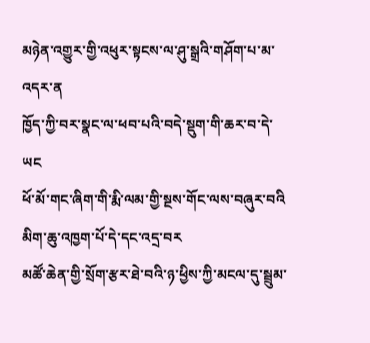མཉེན་འགྱུར་གྱི་འཕུར་སྟངས་ལ་ཤུ་སྒྲའི་གཤོག་པ་མ་འདར་ན
ཁྱོད་ཀྱི་བར་སྣང་ལ་ཕབ་པའི་བདེ་སྡུག་གི་ཆར་བ་དེ་ཡང
ཕོ་མོ་གང་ཞིག་གི་རྨི་ལམ་གྱི་སྔས་གོང་ལས་བཞུར་བའི
མིག་ཆུ་འཁྱག་པོ་དེ་དང་འདྲ་བར
མཚོ་ཆེན་གྱི་སྲོག་རྩར་ཐེ་བའི་ཉ་ཕྱིས་ཀྱི་མངལ་དུ་སྦྲུམ་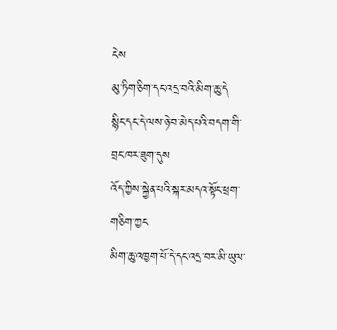ངེས
མུ་ཏིག་ཅིག་དང་འདྲ་བའི་མིག་ཆུ་དེ
སྙིང་དང་དེ་ལས་ཉེ་བ་མེད་པའི་བདག་གི་བྲང་ཁར་ཟུག་དུས
འོད་ཀྱིས་སྐྱེན་པའི་སྐར་མདའ་སྟོང་ཕྲག་གཅིག་ཀྱང
མིག་ཆུ་འཁྱག་པོ་དེ་དང་འདྲ་བར་མི་ཡུལ་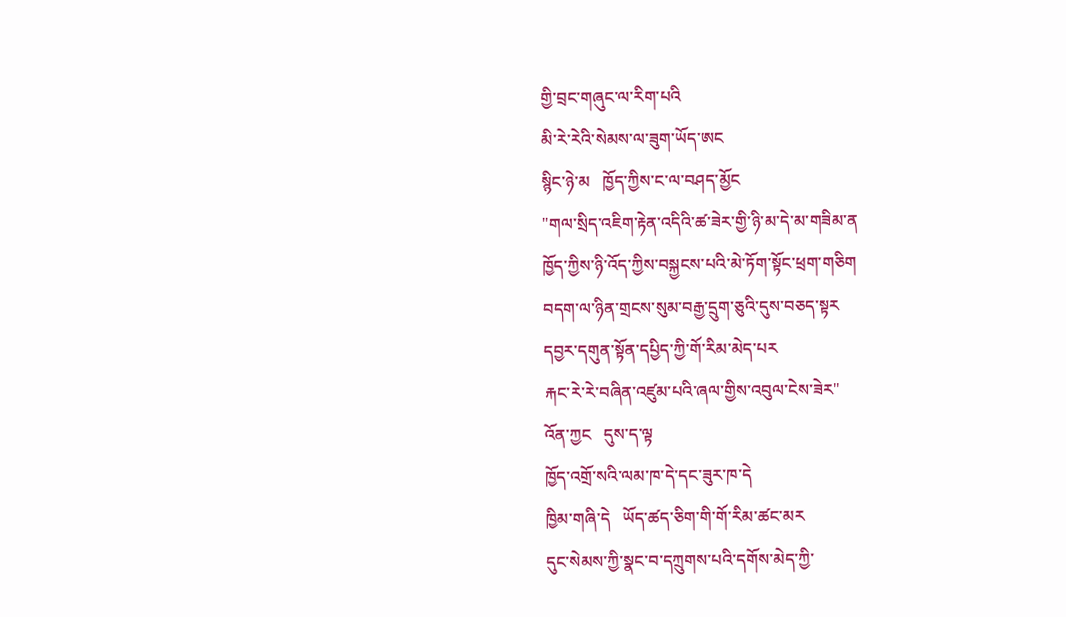གྱི་བྲང་གཞུང་ལ་རིག་པའི
མི་རེ་རེའི་སེམས་ལ་ཟུག་ཡོད་ཨང
སྙིང་ཉེ་མ   ཁྱོད་ཀྱིས་ང་ལ་བཤད་མྱོང
"གལ་སྲིད་འཇིག་རྟེན་འདིའི་ཚ་ཟེར་གྱི་ཉི་མ་དེ་མ་གཟིམ་ན
ཁྱོད་ཀྱིས་ཉི་འོད་ཀྱིས་བསྐྱངས་པའི་མེ་ཏོག་སྟོང་ཕྲག་གཅིག
བདག་ལ་ཉིན་གྲངས་སུམ་བརྒྱ་དྲུག་ཅུའི་དུས་བཅད་སྟར
དབྱར་དགུན་སྟོན་དཔྱིད་ཀྱི་གོ་རིམ་མེད་པར
རྐང་རེ་རེ་བཞིན་འཛུམ་པའི་ཞལ་གྱིས་འབུལ་ངེས་ཟེར"
འོན་ཀྱང   དུས་ད་ལྟ
ཁྱོད་འགྲོ་སའི་ལམ་ཁ་དེ་དང་ཟུར་ཁ་དེ
ཁྱིམ་གཞི་དེ   ཡོད་ཚད་ཅིག་གི་གོ་རིམ་ཚང་མར
དུང་སེམས་ཀྱི་སྣང་བ་དཀྲུགས་པའི་དགོས་མེད་ཀྱི་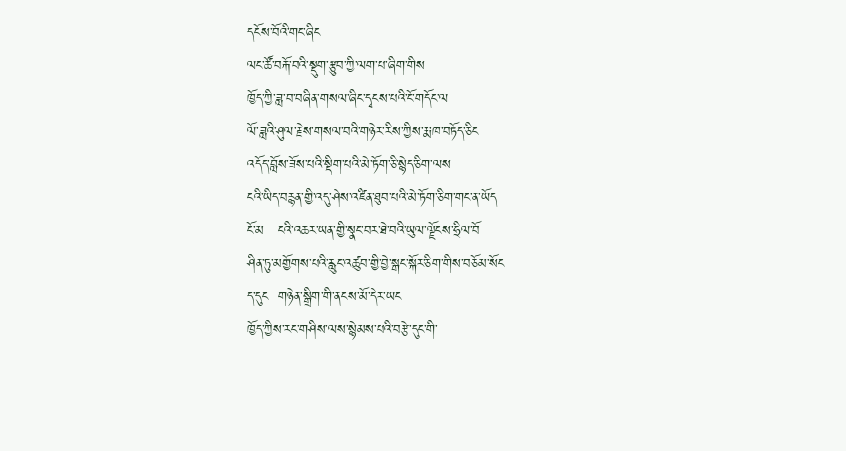དངོས་བོའི་གང་ཞིང
ལང་ཚོ་བརྐོ་བའི་སྡུག་རྩུབ་ཀྱི་ལག་པ་ཞིག་གིས
ཁྱོད་ཀྱི་ཟླ་བ་བཞིན་གསལ་ཞིང་དྭངས་པའི་ངོ་གདོང་ལ
ལོ་ཟླའི་ཤུལ་རྗེས་གསལ་བའི་གཉེར་རིས་ཀྱིས་རྨ་ཁ་བཏོད་ཅིང
འདོད་བློས་ཟོས་པའི་སྡིག་པའི་མེ་ཏོག་ཅི་སྙེད་ཅིག་ལས
ངའི་ཡིད་བརྙན་གྱི་འདུ་ཤེས་འཛིན་ཐུབ་པའི་མེ་ཏོག་ཅིག་གང་ན་ཡོད
ངོ་མ   ངའི་འཆར་ཡན་གྱི་སྣང་བར་ཐེ་བའི་ཡུལ་ལྗོངས་ཧྲིལ་བོ
ཤིན་ཏུ་མགྱོགས་པའི་རླུང་འཚུབ་གྱི་བྱེ་སྒང་སྐོར་ཅིག་གིས་བཅོམ་སོང
ད་དུང  གཉེན་སྒྲིག་གི་ནངས་མོ་དེར་ཡང
ཁྱོད་ཀྱིས་རང་གཤིས་ལས་སྙེམས་པའི་བརྩེ་དུང་གི་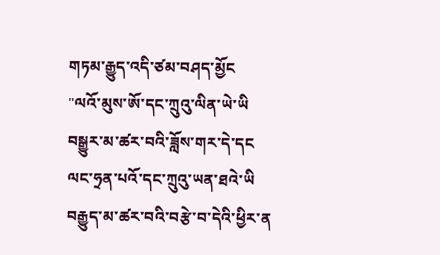གཏམ་རྒྱུད་འདི་ཙམ་བཤད་མྱོང
"ལའོ་མུས་ཨོ་དང་ཀྲུའུ་ལིན་ཡེ་ཡི
བསྒྱུར་མ་ཚར་བའི་ཟློས་གར་དེ་དང
ལང་ཧྲན་པའོ་དང་ཀྲུའུ་ཡན་ཐའེ་ཡི
བརྒྱུད་མ་ཚར་བའི་བརྩེ་བ་དེའི་ཕྱིར་ན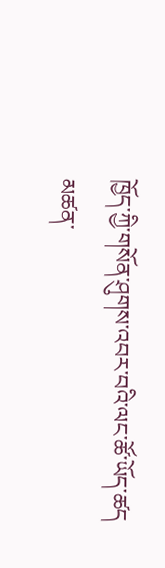ཁྱོད་ཀྱི་གསོན་ཤུགས་འབར་བའི་ལང་ཚོ་ཡོད་ཚད
མཚན་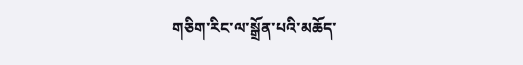གཅིག་རིང་ལ་སྒྲོན་པའི་མཆོད་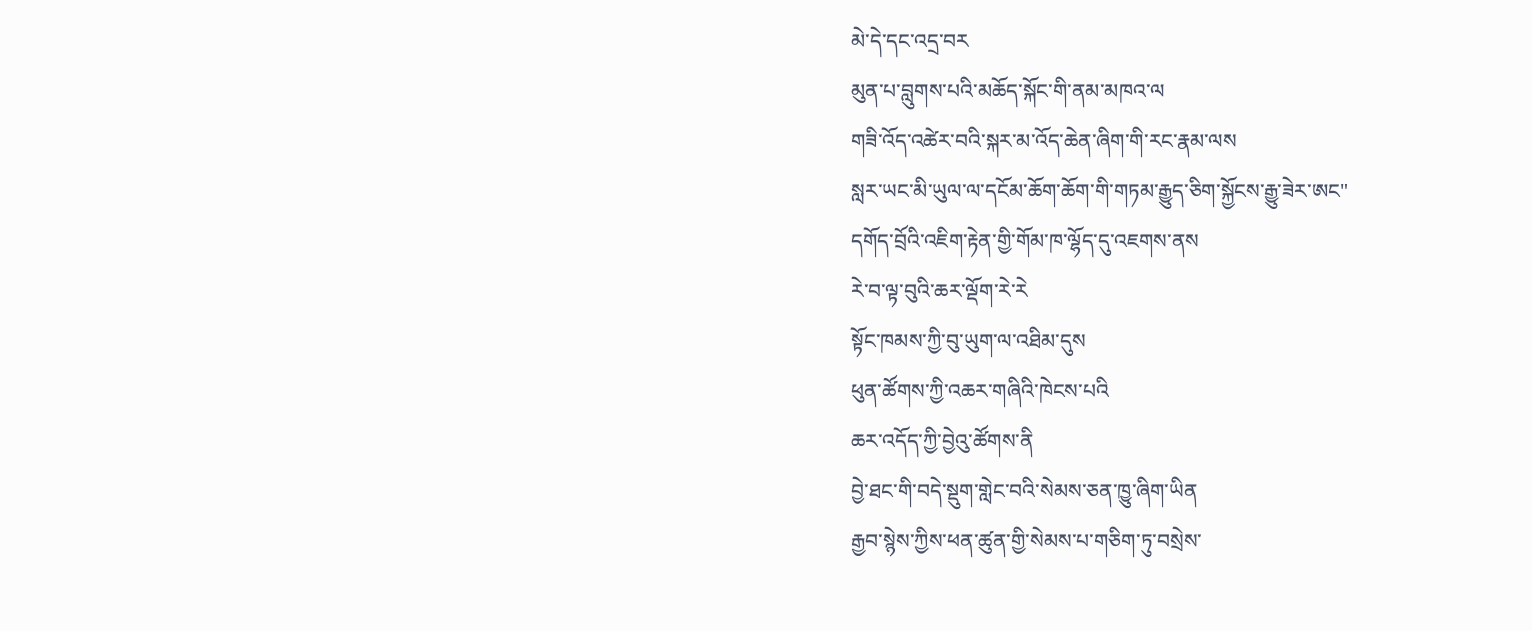མེ་དེ་དང་འདྲ་བར
མུན་པ་བླུགས་པའི་མཆོད་སྐོང་གི་ནམ་མཁའ་ལ
གཟི་འོད་འཚེར་བའི་སྐར་མ་འོད་ཆེན་ཞིག་གི་རང་རྣམ་ལས
སླར་ཡང་མི་ཡུལ་ལ་དངོམ་ཆོག་ཆོག་གི་གཏམ་རྒྱུད་ཅིག་སྐྱོངས་རྒྱུ་ཟེར་ཨང"
དགོད་བྲོའི་འཇིག་རྟེན་གྱི་གོམ་ཁ་ལྷོད་དུ་འཇགས་ནས
རེ་བ་ལྟ་བུའི་ཆར་ལྡོག་རེ་རེ
སྟོང་ཁམས་ཀྱི་བུ་ཡུག་ལ་འཐིམ་དུས
ཕུན་ཚོགས་ཀྱི་འཆར་གཞིའི་ཁེངས་པའི
ཆར་འདོད་ཀྱི་བྱེའུ་ཚོགས་ནི
བྱེ་ཐང་གི་བདེ་སྡུག་གླེང་བའི་སེམས་ཅན་ཁྱུ་ཞིག་ཡིན
རྒྱབ་སྙེས་ཀྱིས་ཕན་ཚུན་གྱི་སེམས་པ་གཅིག་ཏུ་བསྲེས་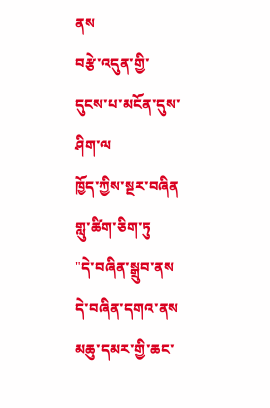ནས
བརྩེ་འདུན་གྱི་དུངས་པ་མངོན་དུས་ཤིག་ལ
ཁྱོད་ཀྱིས་སྔར་བཞིན
གླུ་ཚིག་ཅིག་ཏུ
"དེ་བཞིན་སྒྲུབ་ནས  དེ་བཞིན་དགའ་ནས
མཆུ་དམར་གྱི་ཆང་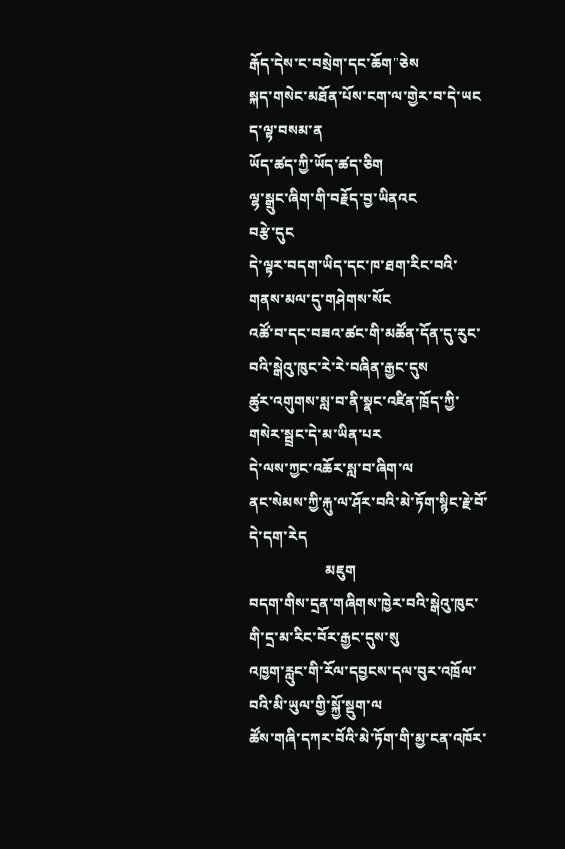རྒོད་དེས་ང་བསྲེག་དང་ཆོག"ཅེས
སྐད་གསེང་མཐོན་པོས་ངག་ལ་གྱེར་བ་དེ་ཡང
ད་ལྟ་བསམ་ན
ཡོད་ཚད་ཀྱི་ཡོད་ཚད་ཅིག
ལྷ་སྒྲུང་ཞིག་གི་བརྗོད་བྱ་ཡིནའང
བརྩེ་དུང
དེ་ལྟར་བདག་ཡིད་དང་ཁ་ཐག་རིང་བའི་གནས་མལ་དུ་གཤེགས་སོང
འཚོ་བ་དང་བཟའ་ཚང་གི་མཚོན་དོན་དུ་རུང་བའི་སྒེའུ་ཁུང་རེ་རེ་བཞིན་རྒྱང་དུས
ཚུར་འགུགས་སླ་བ་ནི་སྣང་འཛིན་ཁྲོད་ཀྱི་གསེར་སྦྲང་དེ་མ་ཡིན་པར
དེ་ལས་ཀྱང་འཆོར་སླ་བ་ཞིག་ལ
ནང་སེམས་ཀྱི་རྐུ་ལ་ཤོར་བའི་མེ་ཏོག་སྙིང་རྗེ་བོ་དེ་དག་རེད
                     མཇུག
བདག་གིས་དྲན་གཞིགས་ཁྱེར་བའི་སྒེའུ་ཁུང་གི་དྲ་མ་རིང་བོར་རྒྱང་དུས་སུ
འཁྱག་རླུང་གི་རོལ་དབྱངས་དལ་བུར་འཁྲོལ་བའི་མི་ཡུལ་གྱི་སྐྱོ་སྡུག་ལ
ཚོས་གཞི་དཀར་བོའི་མེ་ཏོག་གི་མྱ་ངན་འཁོར་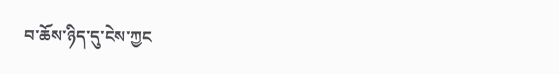བ་ཆོས་ཉིད་དུ་ངེས་ཀྱང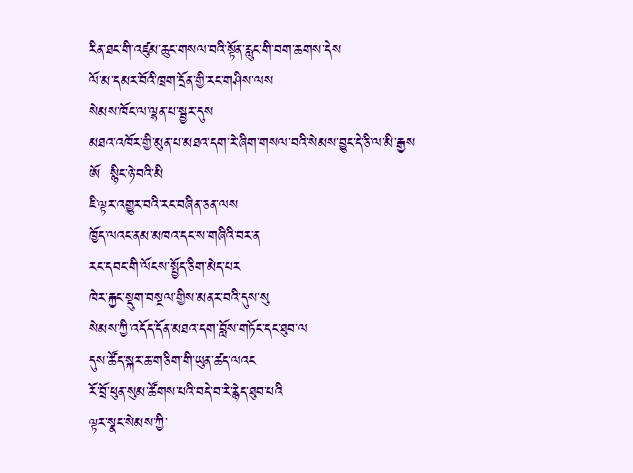རིན་ཐང་གི་འཛུམ་ཆུང་གསལ་བའི་སྟོན་རླུང་གི་བག་ཆགས་དེས
ལོ་མ་དམར་བོའི་ཁྲག་དྲོན་གྱི་རང་གཤིས་ལས
སེམས་ཁོང་ལ་ལྷན་པ་སྦྱར་དུས
མཐའ་འཁོར་གྱི་མུན་པ་མཐའ་དག་རེ་ཞིག་གསལ་བའི་སེམས་བྱུང་དེ་ཅི་ལ་མི་རྒྱས
ཨོ  སྙིང་ཉེ་བའི་མི
ཇི་ལྟར་འགྱུར་བའི་རང་བཞིན་ཅན་ལས
ཁྱོད་ལའང་ནམ་མཁའ་དང་ས་གཞིའི་བར་ན
རང་དབང་གི་ལོངས་སྤྱོད་ཅིག་མེད་པར
ཁེར་རྐྱང་སྡུག་བསྔལ་གྱིས་མནར་བའི་དུས་སུ
སེམས་ཀྱི་འདོད་དོན་མཐའ་དག་བློས་གཏོང་དང་ཐུབ་ལ
དུས་ཚོད་སྐར་ཆ་གཅིག་གི་ཡུན་ཚད་ལའང
རོ་བྲོ་ཕུན་སུམ་ཚོགས་པའི་བདེ་བ་རེ་རྙེད་ཐུབ་པའི
ལྟར་སྣང་སེམས་ཀྱི་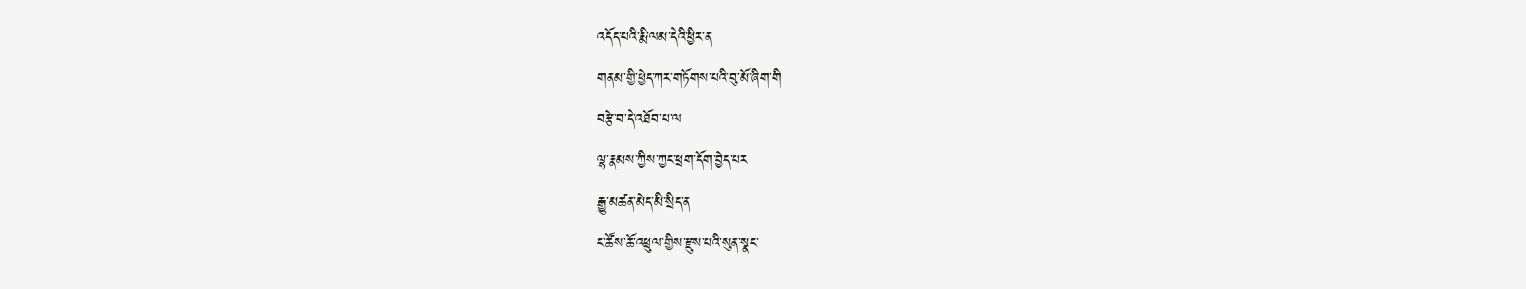འདོད་པའི་རྨི་ལམ་དེའི་ཕྱིར་ན
གནམ་གྱི་ཕྱེད་ཀར་གཏོགས་པའི་བུ་མོ་ཞིག་གི
བརྩེ་བ་དེ་འཐོབ་པ་ལ
ལྷ་རྣམས་ཀྱིས་ཀྱང་ཕྲག་དོག་བྱེད་པར
རྒྱུ་མཚན་མེད་མི་སྲིད་ན
ང་ཚོས་ཆོ་འཕྲུལ་གྱིས་རྫུས་པའི་སུན་སྣང་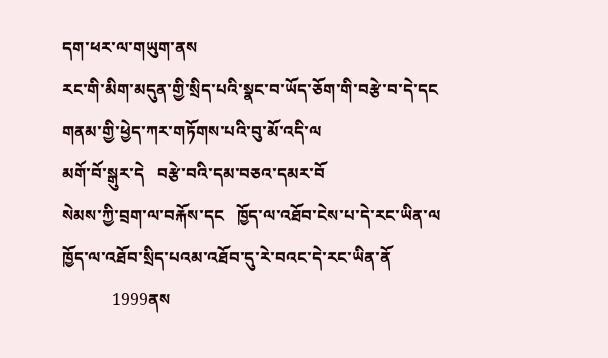དག་ཕར་ལ་གཡུག་ནས
རང་གི་མིག་མདུན་གྱི་སྲིད་པའི་སྣང་བ་ཡོད་ཅོག་གི་བརྩེ་བ་དེ་དང
གནམ་གྱི་ཕྱེད་ཀར་གཏོགས་པའི་བུ་མོ་འདི་ལ
མགོ་བོ་སྒུར་དེ   བརྩེ་བའི་དམ་བཅའ་དམར་བོ
སེམས་ཀྱི་བྲག་ལ་བརྐོས་དང   ཁྱོད་ལ་འཐོབ་ངེས་པ་དེ་རང་ཡིན་ལ
ཁྱོད་ལ་འཐོབ་སྲིད་པའམ་འཐོབ་དུ་རེ་བའང་དེ་རང་ཡིན་ནོ
            1999ནས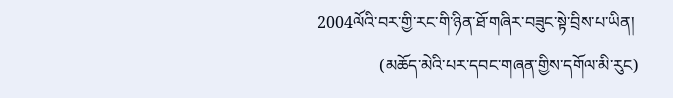2004ལོའི་བར་གྱི་རང་གི་ཉིན་ཐོ་གཞིར་བཟུང་སྟེ་བྲིས་པ་ཡིན།
               (མཆོད་མེའི་པར་དབང་གཞན་གྱིས་དགོལ་མི་རུང)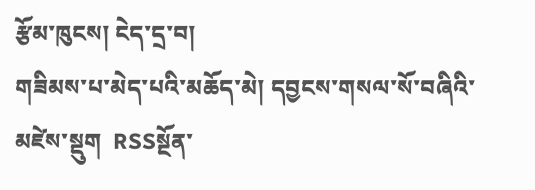རྩོམ་ཁུངས། ངེད་དྲ་བ།
གཟིམས་པ་མེད་པའི་མཆོད་མེ། དབྱངས་གསལ་སོ་བཞིའི་མཛེས་སྡུག  RSSསྔོན་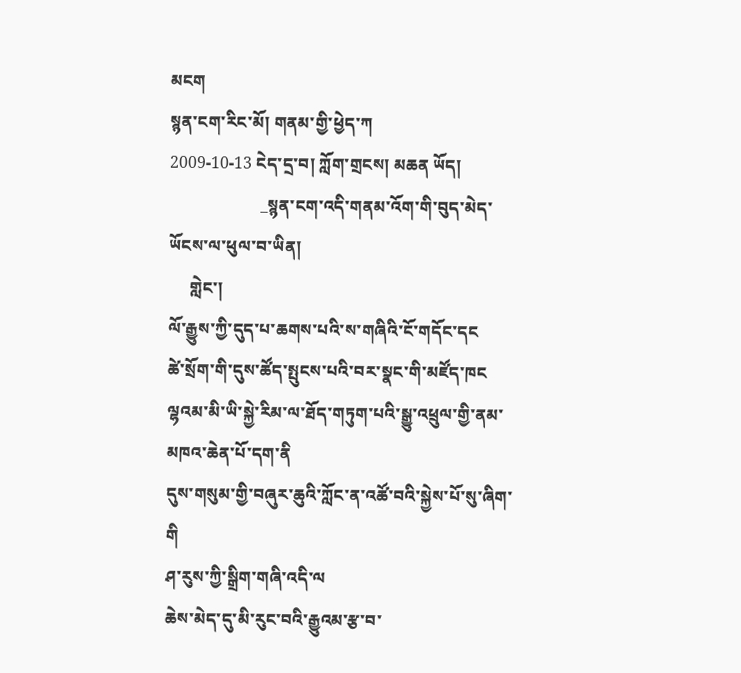མངག
སྙན་ངག་རིང་མོ། གནམ་གྱི་ཕྱེད་ཀ
2009-10-13 ངེད་དྲ་བ། ཀློག་གྲངས། མཆན ཡོད།
                      _སྙན་ངག་འདི་གནམ་འོག་གི་བུད་མེད་ཡོངས་ལ་ཕུལ་བ་ཡིན།
     གླེང་།
ལོ་རྒྱུས་ཀྱི་དུད་པ་ཆགས་པའི་ས་གཞིའི་ངོ་གདོང་དང
ཚེ་སྲོག་གི་དུས་ཚོད་སྤུངས་པའི་བར་སྣང་གི་མཛོད་ཁང
ལྷའམ་མི་ཡི་སྐྱེ་རིམ་ལ་ཐོད་གཏུག་པའི་སྒྱུ་འཕྲུལ་གྱི་ནམ་མཁའ་ཆེན་པོ་དག་ནི
དུས་གསུམ་གྱི་བཞུར་ཆུའི་ཀློང་ན་འཚོ་བའི་སྐྱེས་པོ་སུ་ཞིག་གི
ཤ་རུས་ཀྱི་སྒྲིག་གཞི་འདི་ལ
ཆེས་མེད་དུ་མི་རུང་བའི་རྒྱུའམ་རྩ་བ་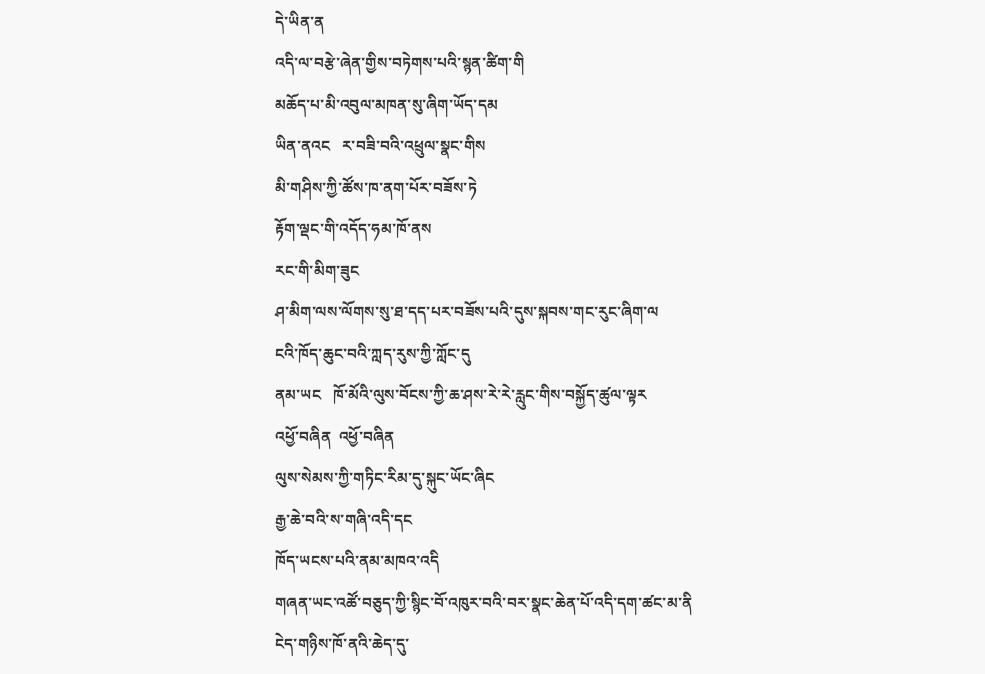དེ་ཡིན་ན
འདི་ལ་བརྩེ་ཞེན་གྱིས་བཏེགས་པའི་སྙན་ཚིག་གི
མཆོད་པ་མི་འབུལ་མཁན་སུ་ཞིག་ཡོད་དམ
ཡིན་ནའང   ར་བཟི་བའི་འཕྲུལ་སྣང་གིས
མི་གཤིས་ཀྱི་ཚོས་ཁ་ནག་པོར་བཟོས་ཏེ
རྟོག་ལྡང་གི་འདོད་ཧམ་ཁོ་ནས
རང་གི་མིག་ཟུང
ཤ་མིག་ལས་ལོགས་སུ་ཐ་དད་པར་བཟོས་པའི་དུས་སྐབས་གང་རུང་ཞིག་ལ
ངའི་ཁོད་ཆུང་བའི་ཀླད་རུས་ཀྱི་ཀློང་དུ
ནམ་ཡང   ཁོ་མོའི་ལུས་བོངས་ཀྱི་ཆ་ཤས་རེ་རེ་རླུང་གིས་བསྐྱོད་ཚུལ་ལྟར
འཕྱོ་བཞིན  འཕྱོ་བཞིན
ལུས་སེམས་ཀྱི་གཏིང་རིམ་དུ་སྐུང་ཡོང་ཞིང
རྒྱ་ཆེ་བའི་ས་གཞི་འདི་དང
ཁོད་ཡངས་པའི་ནམ་མཁའ་འདི
གཞན་ཡང་འཚོ་བཅུད་ཀྱི་སྙིང་བོ་འཁུར་བའི་བར་སྣང་ཆེན་པོ་འདི་དག་ཚང་མ་ནི
ངེད་གཉིས་ཁོ་ནའི་ཆེད་དུ་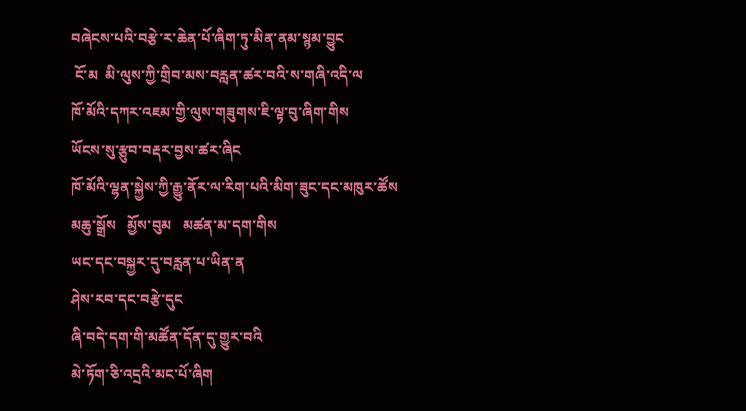བཞེངས་པའི་བརྩེ་ར་ཆེན་པོ་ཞིག་ཏུ་མིན་ནམ་སྙམ་བྱུང
 ངོ་མ  མི་ལུས་ཀྱི་གྲིབ་མས་བརླན་ཚར་བའི་ས་གཞི་འདི་ལ
ཁོ་མོའི་དཀར་འཇམ་གྱི་ལུས་གཟུགས་ཇི་ལྟ་བུ་ཞིག་གིས
ཡོངས་སུ་རྩུབ་བརྡར་བྱས་ཚར་ཞིང
ཁོ་མོའི་ལྷན་སྐྱེས་ཀྱི་རྒྱུ་ནོར་ལ་རིག་པའི་མིག་ཟུང་དང་མཁུར་ཚོས
མཆུ་སྒྲོས   མྱོས་བུམ   མཚན་མ་དག་གིས
ཡང་དང་བསྐྱར་དུ་བརླན་པ་ཡིན་ན
ཤེས་རབ་དང་བརྩེ་དུང
ཞི་བདེ་དག་གི་མཚོན་དོན་དུ་གྱུར་བའི
མེ་ཏོག་ཅི་འདྲའི་མང་པོ་ཞིག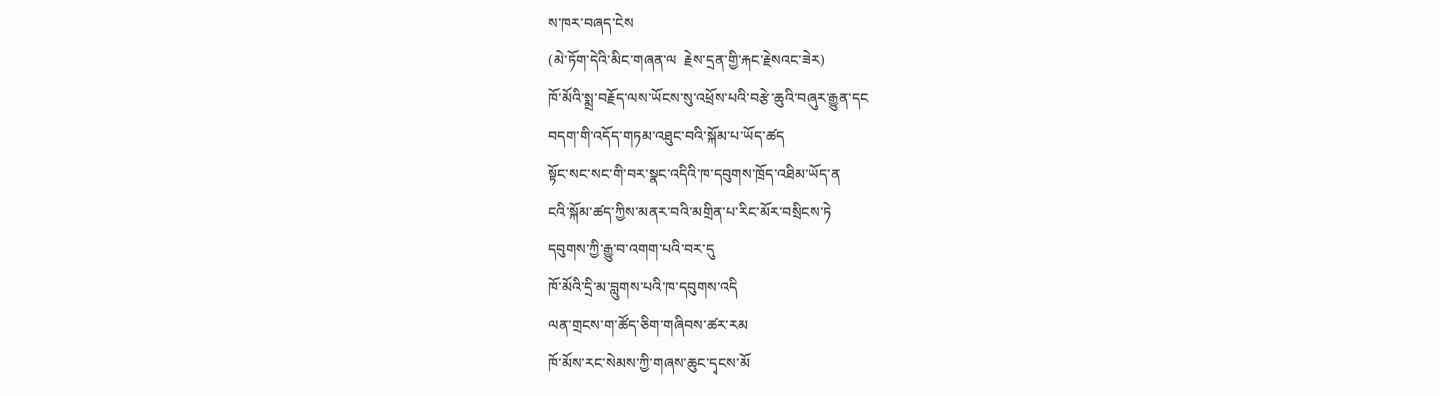ས་ཁར་བཞད་ངེས
(མེ་ཏོག་དེའི་མིང་གཞན་ལ  རྗེས་དྲན་གྱི་རྐང་རྗེསའང་ཟེར)
ཁོ་མོའི་སྨྲ་བརྗོད་ལས་ཡོངས་སུ་འཕྲོས་པའི་བརྩེ་ཆུའི་བཞུར་རྒྱུན་དང
བདག་གི་འདོད་གཏམ་འཐུང་བའི་སྐོམ་པ་ཡོད་ཚད
སྟོང་སང་སང་གི་བར་སྣང་འདིའི་ཁ་དབུགས་ཁྲོད་འཐིམ་ཡོད་ན
ངའི་སྐོམ་ཚད་ཀྱིས་མནར་བའི་མགྲིན་པ་རིང་མོར་བསྲིངས་ཏེ
དབུགས་ཀྱི་རྒྱུ་བ་འགག་པའི་བར་དུ
ཁོ་མོའི་དྲི་མ་བླུགས་པའི་ཁ་དབུགས་འདི
ལན་གྲངས་ག་ཚོད་ཅིག་གཞིབས་ཚར་རམ
ཁོ་མོས་རང་སེམས་ཀྱི་གཞས་ཆུང་དྭངས་མོ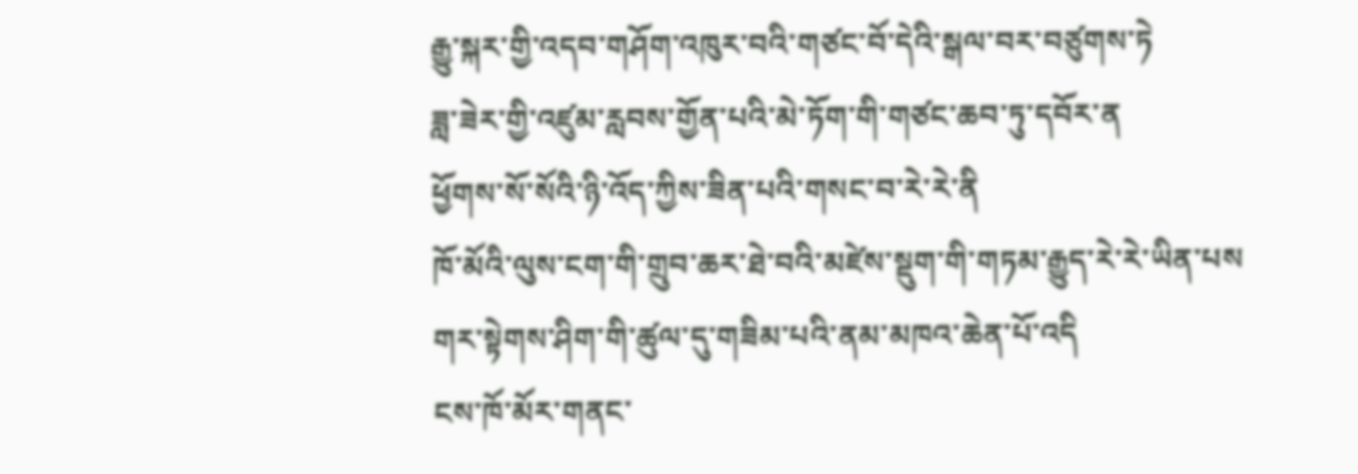རྒྱུ་སྐར་གྱི་འདབ་གཤོག་འཁུར་བའི་གཙང་བོ་དེའི་སྒལ་བར་བཙུགས་ཏེ
ཟླ་ཟེར་གྱི་འཛུམ་རླབས་གྱོན་པའི་མེ་ཏོག་གི་གཙང་ཆབ་ཏུ་དབོར་ན
ཕྱོགས་སོ་སོའི་ཉི་འོད་ཀྱིས་ཟིན་པའི་གསང་བ་རེ་རེ་ནི
ཁོ་མོའི་ལུས་ངག་གི་གྲུབ་ཆར་ཐེ་བའི་མཛེས་སྡུག་གི་གཏམ་རྒྱུད་རེ་རེ་ཡིན་པས
གར་སྟེགས་ཤིག་གི་ཚུལ་དུ་གཟིམ་པའི་ནམ་མཁའ་ཆེན་པོ་འདི
ངས་ཁོ་མོར་གནང་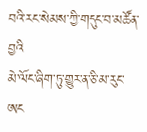བའི་རང་སེམས་ཀྱི་གདུང་བ་མཚོན་བྱའི
མེ་ལོང་ཞིག་ཏུ་གྱུར་ན་ཅི་མ་རུང་ཨང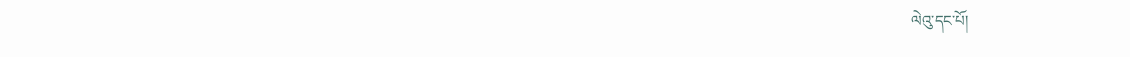ལེའུ་དང་པོ།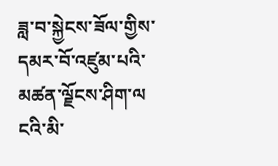ཟླ་བ་སྐྱེངས་ཟོལ་གྱིས་དམར་བོ་འཛུམ་པའི་མཚན་ལྗོངས་ཤིག་ལ
ངའི་མི་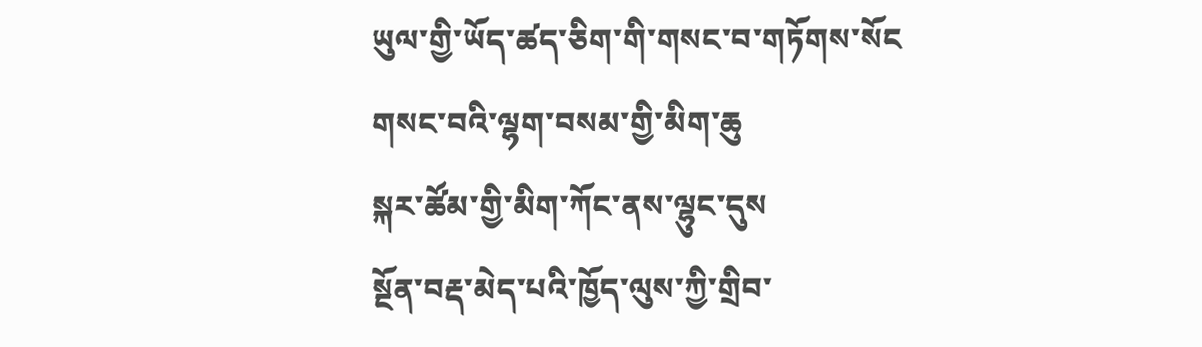ཡུལ་གྱི་ཡོད་ཚད་ཅིག་གི་གསང་བ་གཏོགས་སོང
གསང་བའི་ལྷག་བསམ་གྱི་མིག་ཆུ
སྐར་ཚོམ་གྱི་མིག་ཀོང་ནས་ལྷུང་དུས
སྔོན་བརྡ་མེད་པའི་ཁྱོད་ལུས་ཀྱི་གྲིབ་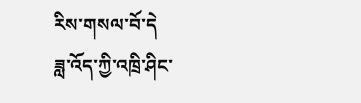རིས་གསལ་བོ་དེ
ཟླ་འོད་ཀྱི་འཁྲི་ཤིང་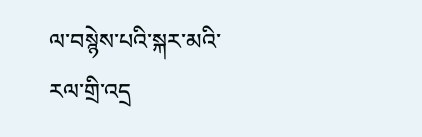ལ་བསྙེས་པའི་སྐར་མའི་རལ་གྲི་འདྲ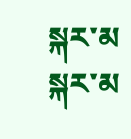སྐར་མ  སྐར་མ